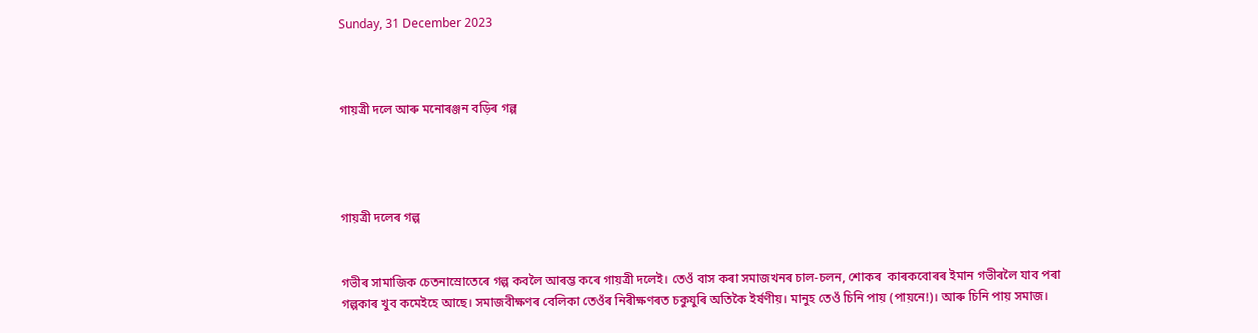Sunday, 31 December 2023



গায়ত্ৰী দলে আৰু মনোৰঞ্জন বড়িৰ গল্প




গায়ত্ৰী দলেৰ গল্প


গভীৰ সামাজিক চেতনাস্ৰোতেৰে গল্প কবলৈ আৰম্ভ কৰে গায়ত্ৰী দলেই। তেওঁ বাস কৰা সমাজখনৰ চাল-চলন, শোকৰ  কাৰকবোৰৰ ইমান গভীৰলৈ যাব পৰা গল্পকাৰ খুব কমেইহে আছে। সমাজবীক্ষণৰ বেলিকা তেওঁৰ নিৰীক্ষণৰত চকুযুৰি অতিকৈ ইৰ্ষণীয়। মানুহ তেওঁ চিনি পায় (পায়নে!)। আৰু চিনি পায় সমাজ।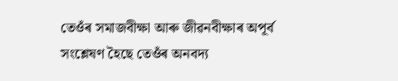তেওঁৰ সমাজবীক্ষা আৰু জীৱনবীক্ষাৰ অপূৰ্ব সংশ্লেষণ হৈছে তেওঁৰ অনবদ্য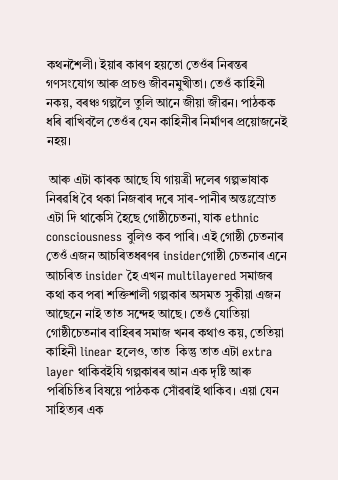কথনশৈলী। ইয়াৰ কাৰণ হয়তো তেওঁৰ নিৰন্তৰ গণসংযোগ আৰু প্রচণ্ড জীবনমুখীতা। তেওঁ কাহিনী নকয়, বৰঞ্চ গল্পলৈ তুলি আনে জীয়া জীৱন। পাঠকক ধৰি ৰাখিবলৈ তেওঁৰ যেন কাহিনীৰ নিৰ্মাণৰ প্ৰয়োজনেই নহয়।

 আৰু এটা কাৰক আছে যি গায়ত্ৰী দলেৰ গল্পভাষাক নিৰৱধি বৈ থকা নিজৰাৰ দৰে সাৰ-পানীৰ অন্তঃস্ৰোত এটা দি থাকেসি হৈছে গোষ্ঠীচেতনা, যাক ethnic consciousness বুলিও কব পাৰি। এই গোষ্ঠী চেতনাৰ তেওঁ এজন আচৰিতধৰণৰ insiderগোষ্ঠী চেতনাৰ এনে আচৰিত insider হৈ এখন multilayered সমাজৰ কথা কব পৰা শক্তিশালী গল্পকাৰ অসমত সুকীয়া এজন আছেনে নাই তাত সন্দেহ আছে। তেওঁ যোতিয়া গোষ্ঠীচেতনাৰ বাহিৰৰ সমাজ খনৰ কথাও কয়, তেতিয়া কাহিনী linear হলেও, তাত  কিন্তু তাত এটা extra layer থাকিবইযি গল্পকাৰৰ আন এক দৃষ্টি আৰু পৰিচিতিৰ বিষয়ে পাঠকক সোঁৱৰাই থাকিব। এয়া যেন সাহিত্যৰ এক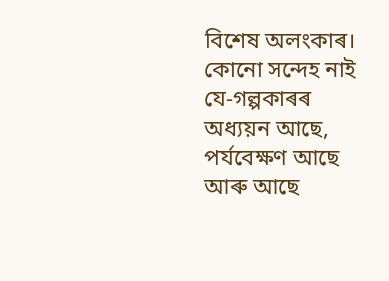বিশেষ অলংকাৰ। কোনো সন্দেহ নাই যে-গল্পকাৰৰ অধ্যয়ন আছে, পৰ্যবেক্ষণ আছে আৰু আছে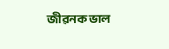জীৱনক ভাল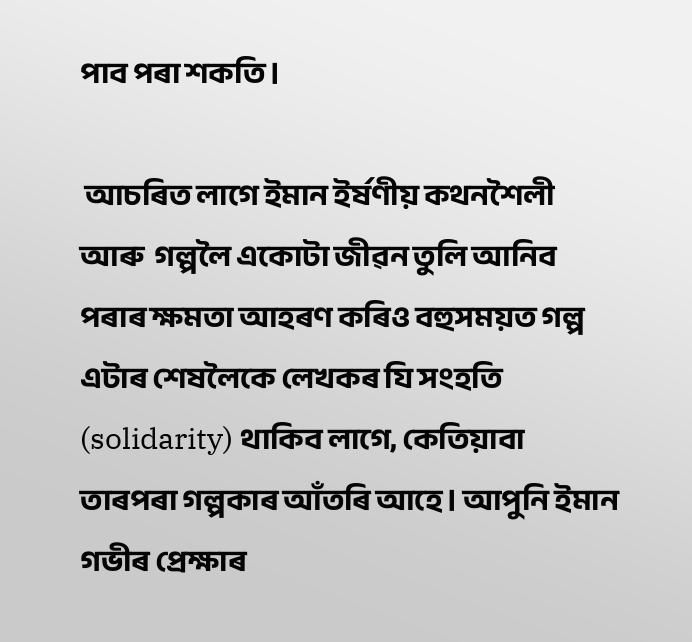পাব পৰা শকতি।

 আচৰিত লাগে ইমান ইৰ্ষণীয় কথনশৈলী  আৰু  গল্পলৈ একোটা জীৱন তুলি আনিব পৰাৰ ক্ষমতা আহৰণ কৰিও বহুসময়ত গল্প এটাৰ শেষলৈকে লেখকৰ যি সংহতি (solidarity) থাকিব লাগে, কেতিয়াবা তাৰপৰা গল্পকাৰ আঁতৰি আহে। আপুনি ইমান গভীৰ প্ৰেক্ষাৰ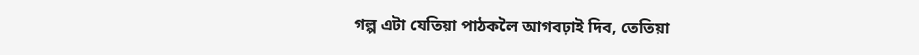গল্প এটা যেতিয়া পাঠকলৈ আগবঢ়াই দিব, তেতিয়া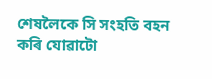শেষলৈকে সি সংহতি বহন কৰি যোৱাটো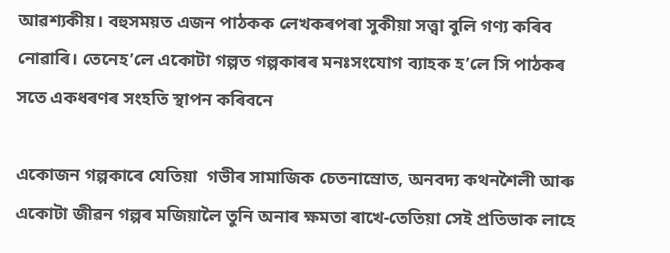আৱশ্যকীয়। বহুসময়ত এজন পাঠকক লেখকৰপৰা সুকীয়া সত্ত্বা বুলি গণ্য কৰিব নোৱাৰি। তেনেহ’লে একোটা গল্পত গল্পকাৰৰ মনঃসংযোগ ব্যাহক হ’লে সি পাঠকৰ সতে একধৰণৰ সংহতি স্থাপন কৰিবনে

একোজন গল্পকাৰে যেতিয়া  গভীৰ সামাজিক চেতনাস্ৰোত, অনবদ্য কথনশৈলী আৰু একোটা জীৱন গল্পৰ মজিয়ালৈ তুনি অনাৰ ক্ষমতা ৰাখে-তেতিয়া সেই প্ৰতিভাক লাহে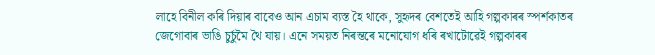লাহে বিনীল কৰি দিয়াৰ বাবেও আন এচাম ব্যস্ত হৈ থাকে, সুহৃদৰ বেশতেই আহি গল্পকাৰৰ স্পৰ্শকাতৰ জেগোবাৰ ভাঙি চুৰ্চুমৈ থৈ যায়। এনে সময়ত নিৰন্তৰে মনোযোগ ধৰি ৰখাটোৱেই গল্পকাৰৰ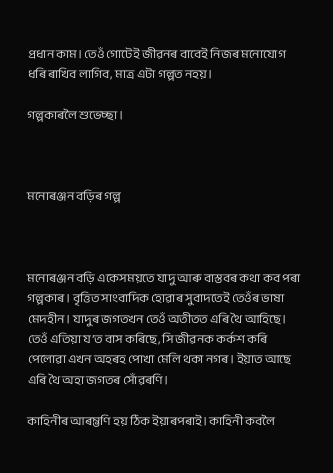প্ৰধান কাম। তেওঁ গোটেই জীৱনৰ বাবেই নিজৰ মনোযোগ ধৰি ৰাখিব লাগিব, মাত্ৰ এটা গল্পত নহয়।

গল্পকাৰলৈ শুভেচ্ছা।



মনোৰঞ্জন বড়িৰ গল্প



মনোৰঞ্জন বড়ি একেসময়তে যাদু আৰু বাস্তবৰ কথা কব পৰা গল্পকাৰ। বৃত্তিত সাংবাদিক হোৱাৰ সুবাদতেই তেওঁৰ ভাষা মেদহীন। যাদুৰ জগতখন তেওঁ অতীতত এৰি থৈ আহিছে। তেওঁ এতিয়া য’ত বাস কৰিছে, সি জীৱনক কৰ্কশ কৰি পেলোৱা এখন অহৰহ পোখা মেলি থকা নগৰ। ইয়াত আছে এৰি থৈ অহা জগতৰ সোঁৱৰণি।

কাহিনীৰ আৰম্ভণি হয় ঠিক ইয়াৰপৰাই। কাহিনী কবলৈ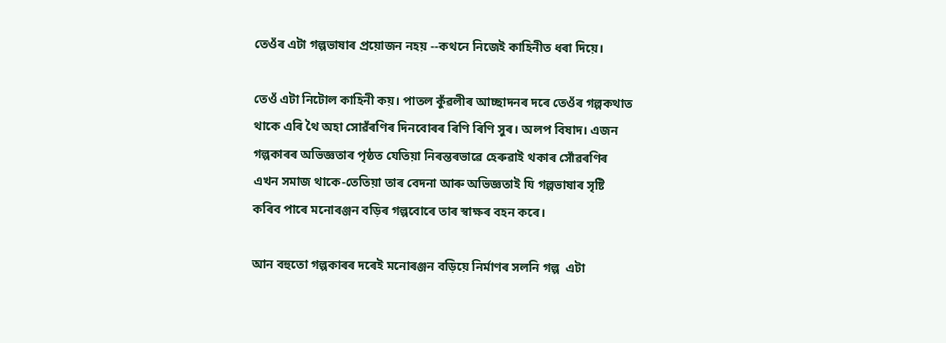তেওঁৰ এটা গল্পভাষাৰ প্ৰয়োজন নহয় --কথনে নিজেই কাহিনীত ধৰা দিয়ে।

তেওঁ এটা নিটোল কাহিনী কয়। পাতল কুঁৱলীৰ আচ্ছাদনৰ দৰে তেওঁৰ গল্পকথাত থাকে এৰি থৈ অহা সোৱঁৰণিৰ দিনবোৰৰ ৰিণি ৰিণি সুৰ। অলপ বিষাদ। এজন গল্পকাৰৰ অভিজ্ঞতাৰ পৃষ্ঠত যেতিয়া নিৰন্তৰভাৱে হেৰুৱাই থকাৰ সোঁৱৰণিৰ এখন সমাজ থাকে-তেতিয়া তাৰ বেদনা আৰু অভিজ্ঞতাই যি গল্পভাষাৰ সৃষ্টি কৰিব পাৰে মনোৰঞ্জন বড়িৰ গল্পবোৰে তাৰ স্বাক্ষৰ বহন কৰে।

আন বহুতো গল্পকাৰৰ দৰেই মনোৰঞ্জন বড়িয়ে নিৰ্মাণৰ সলনি গল্প  এটা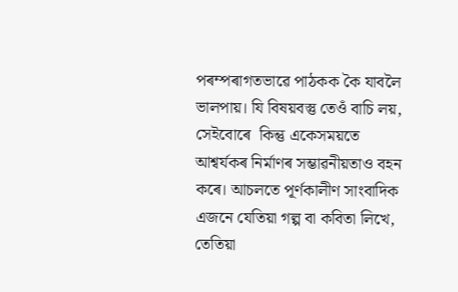পৰম্পৰাগতভাৱে পাঠকক কৈ যাবলৈ ভালপায়। যি বিষয়বস্তু তেওঁ বাচি লয়, সেইবোৰে  কিন্তু একেসময়তে আশ্বৰ্যকৰ নিৰ্মাণৰ সম্ভাৱনীয়তাও বহন কৰে। আচলতে পূৰ্ণকালীণ সাংবাদিক এজনে যেতিয়া গল্প বা কবিতা লিখে, তেতিয়া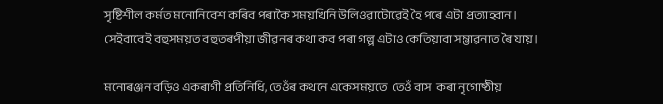সৃষ্টিশীল কৰ্মত মনোনিবেশ কৰিব পৰাকৈ সময়খিনি উলিওৱাটোৱেই হৈ পৰে এটা প্ৰত্যাহ্বান। সেইবাবেই বহুসময়ত বহুতৰপীয়া জীৱনৰ কথা কব পৰা গল্প এটাও কেতিয়াবা সম্ভাৱনাত ৰৈ যায়।

মনোৰঞ্জন বড়িও একৰাগী প্ৰতিনিধি, তেওঁৰ কথনে একেসময়তে  তেওঁ বাস  কৰা নৃগোষ্ঠীয়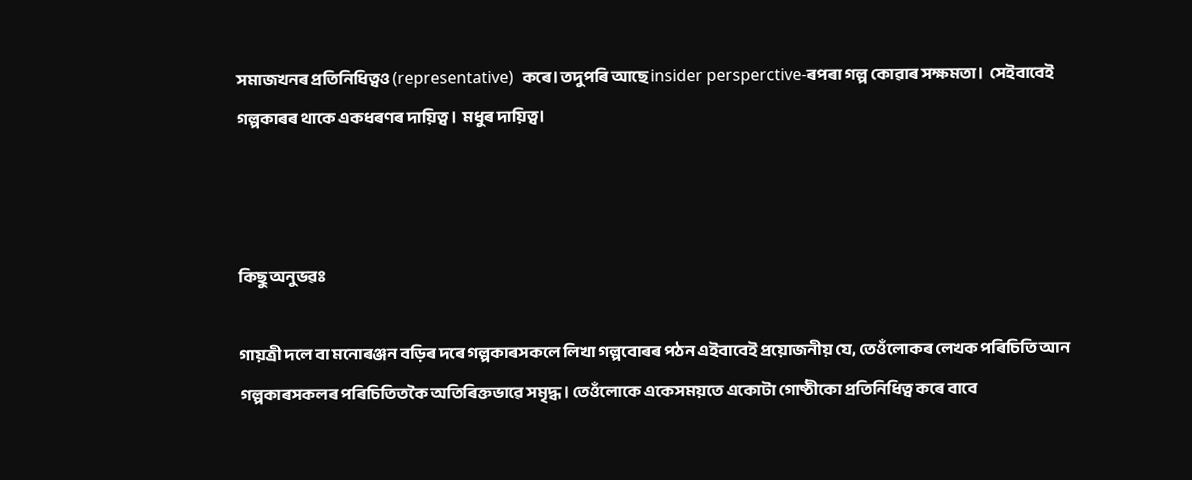সমাজখনৰ প্ৰতিনিধিত্বও (representative)  কৰে। তদুপৰি আছে insider persperctive-ৰপৰা গল্প কোৱাৰ সক্ষমতা।  সেইবাবেই গল্পকাৰৰ থাকে একধৰণৰ দায়িত্ব ।  মধুৰ দায়িত্ব।



কিছু অনুভৱঃ

গায়ত্ৰী দলে বা মনোৰঞ্জন বড়িৰ দৰে গল্পকাৰসকলে লিখা গল্পবোৰৰ পঠন এইবাবেই প্ৰয়োজনীয় যে, তেওঁলোকৰ লেখক পৰিচিতি আন গল্পকাৰসকলৰ পৰিচিতিতকৈ অতিৰিক্তভাৱে সমৃদ্ধ। তেওঁলোকে একেসময়তে একোটা গোষ্ঠীকো প্ৰতিনিধিত্ব কৰে বাবে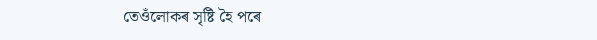তেওঁলোকৰ সৃষ্টি হৈ পৰে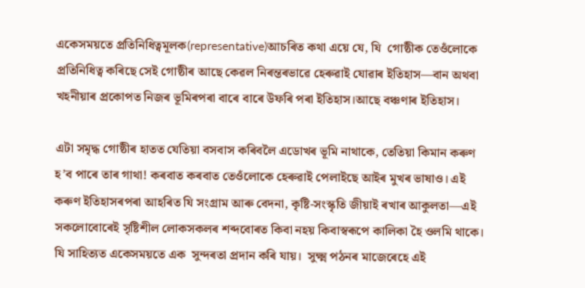একেসময়তে প্ৰতিনিধিত্বমূলক(representative)আচৰিত কথা এয়ে যে, যি  গোষ্ঠীক তেওঁলোকে প্ৰতিনিধিত্ব কৰিছে সেই গোষ্ঠীৰ আছে কেৱল নিৰন্তৰভাৱে হেৰুৱাই যোৱাৰ ইতিহাস—বান অথবা খহনীয়াৰ প্ৰকোপত নিজৰ ভূমিৰপৰা বাৰে বাৰে উফৰি পৰা ইতিহাস।আছে বঞ্চণাৰ ইতিহাস।

এটা সমৃদ্ধ গোষ্ঠীৰ হাতত যেতিয়া বসবাস কৰিবলৈ এডোখৰ ভূমি নাথাকে, তেতিয়া কিমান কৰুণ হ’ব পাৰে তাৰ গাথা! কৰবাত কৰবাত তেওঁলোকে হেৰুৱাই পেলাইছে আইৰ মুখৰ ভাষাও। এই কৰুণ ইতিহাসৰপৰা আহৰিত যি সংগ্ৰাম আৰু বেদনা, কৃষ্টি-সংস্কৃতি জীয়াই ৰখাৰ আকুলতা—এই সকলোবোৰেই সৃষ্টিশীল লোকসকলৰ শব্দবোৰত কিবা নহয় কিবাস্বৰূপে কালিকা হৈ ওলমি থাকে। যি সাহিত্যত একেসময়তে এক  সুন্দৰতা প্ৰদান কৰি যায়।  সুক্ষ্ম পঠনৰ মাজেৰেহে এই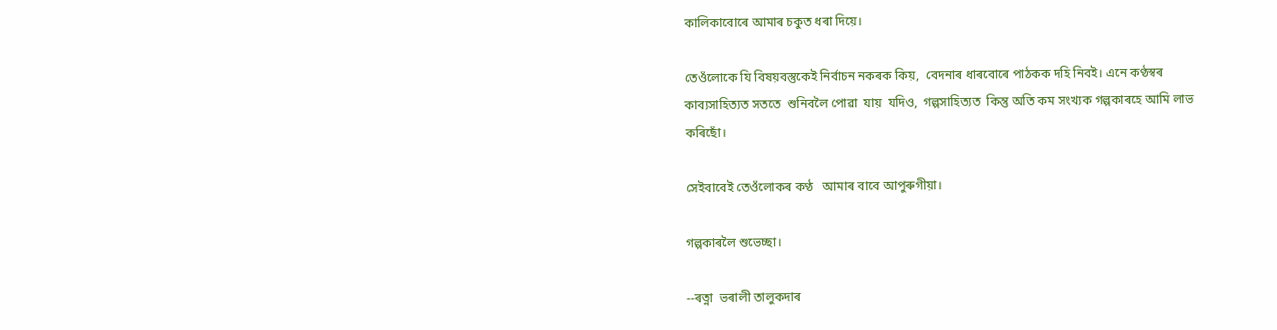কালিকাবোৰে আমাৰ চকুত ধৰা দিয়ে।

তেওঁলোকে যি বিষয়বস্তুকেই নিৰ্বাচন নকৰক কিয়,  বেদনাৰ ধাৰবোৰে পাঠকক দহি নিবই। এনে কণ্ঠস্বৰ কাব্যসাহিত্যত সততে  শুনিবলৈ পোৱা  যায়  যদিও,  গল্পসাহিত্যত  কিন্তু অতি কম সংখ্যক গল্পকাৰহে আমি লাভ কৰিছোঁ।

সেইবাবেই তেওঁলোকৰ কণ্ঠ   আমাৰ বাবে আপুৰুগীয়া।

গল্পকাৰলৈ শুভেচ্ছা।

--ৰত্না  ভৰালী তালুকদাৰ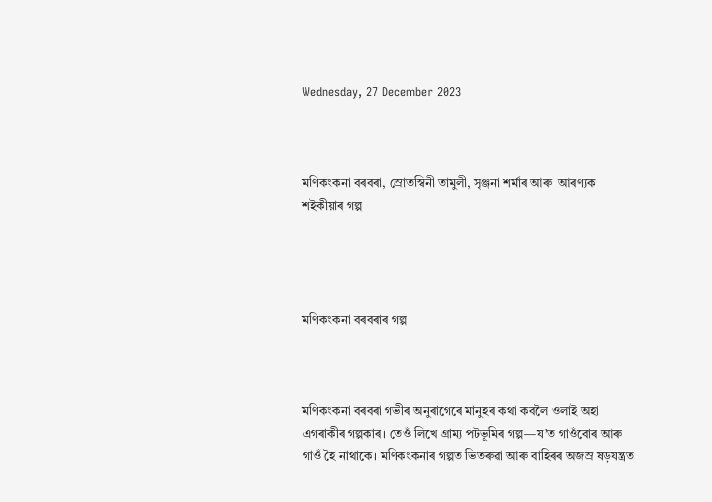Wednesday, 27 December 2023



মণিকংকনা বৰবৰা, স্ৰোতস্বিনী তামুলী, সৃঞ্জনা শৰ্মাৰ আৰু  আৰণ্যক শইকীয়াৰ গল্প




মণিকংকনা বৰবৰাৰ গল্প



মণিকংকনা বৰবৰা গভীৰ অনুৰাগেৰে মানুহৰ কথা কবলৈ ওলাই অহা এগৰাকীৰ গল্পকাৰ। তেওঁ লিখে গ্ৰাম্য পটভূমিৰ গল্প—য’ত গাওঁবোৰ আৰু গাওঁ হৈ নাথাকে। মণিকংকনাৰ গল্পত ভিতৰুৱা আৰু বাহিৰৰ অজস্ৰ ষড়যন্ত্ৰত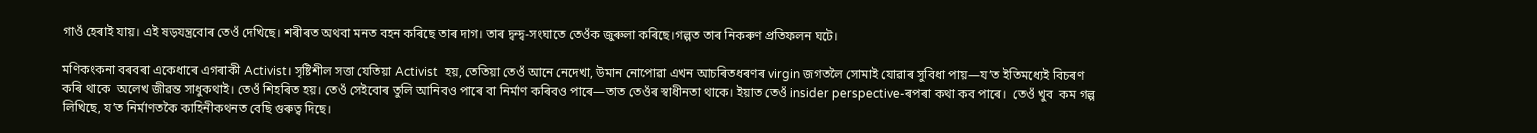গাওঁ হেৰাই যায়। এই ষড়যন্ত্ৰবোৰ তেওঁ দেখিছে। শৰীৰত অথবা মনত বহন কৰিছে তাৰ দাগ। তাৰ দ্বন্দ্ব-সংঘাতে তেওঁক জুৰুলা কৰিছে।গল্পত তাৰ নিকৰুণ প্ৰতিফলন ঘটে।

মণিকংকনা বৰবৰা একেধাৰে এগৰাকী Activist। সৃষ্টিশীল সত্তা যেতিয়া Activist  হয়, তেতিয়া তেওঁ আনে নেদেখা, উমান নোপোৱা এখন আচৰিতধৰণৰ virgin জগতলৈ সোমাই যোৱাৰ সুবিধা পায়—য’ত ইতিমধ্যেই বিচৰণ কৰি থাকে  অলেখ জীৱন্ত সাধুকথাই। তেওঁ শিহৰিত হয়। তেওঁ সেইবোৰ তুলি আনিবও পাৰে বা নিৰ্মাণ কৰিবও পাৰে—তাত তেওঁৰ স্বাধীনতা থাকে। ইয়াত তেওঁ insider perspective-ৰপৰা কথা কব পাৰে।  তেওঁ খুব  কম গল্প লিখিছে, য’ত নিৰ্মাণতকৈ কাহিনীকথনত বেছি গুৰুত্ব দিছে।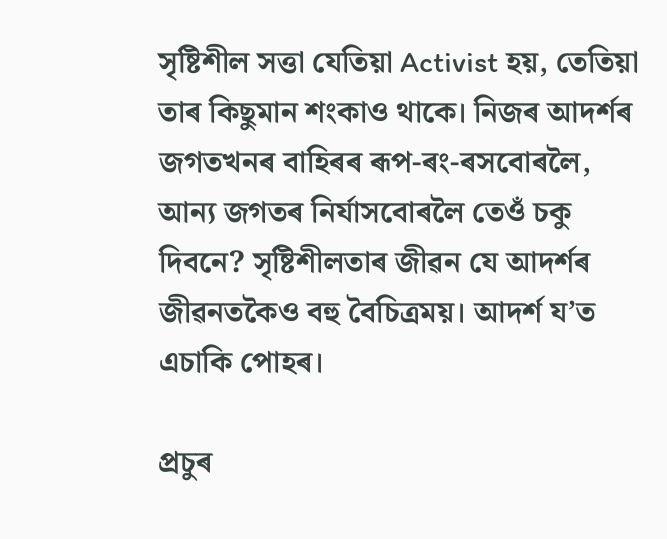সৃষ্টিশীল সত্তা যেতিয়া Activist হয়, তেতিয়া তাৰ কিছুমান শংকাও থাকে। নিজৰ আদৰ্শৰ জগতখনৰ বাহিৰৰ ৰূপ-ৰং-ৰসবোৰলৈ, আন্য জগতৰ নিৰ্যাসবোৰলৈ তেওঁ চকু দিবনে? সৃষ্টিশীলতাৰ জীৱন যে আদৰ্শৰ জীৱনতকৈও বহু বৈচিত্ৰময়। আদৰ্শ য’ত এচাকি পোহৰ।

প্ৰচুৰ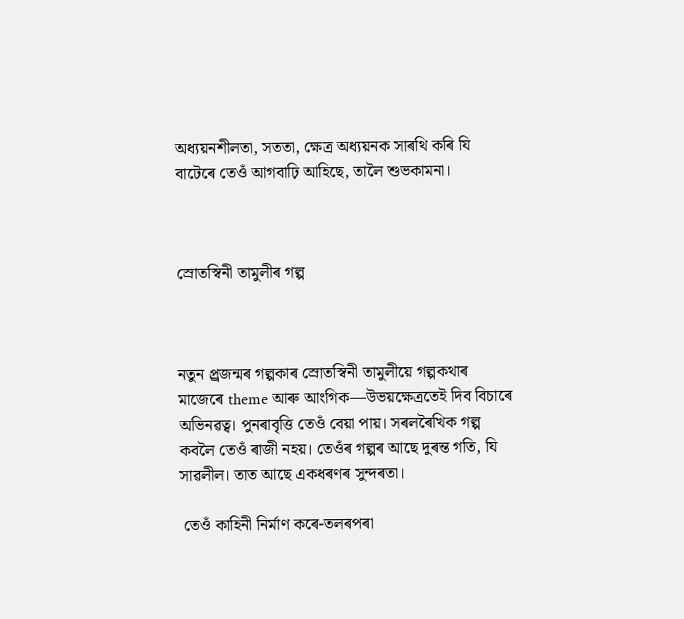অধ্যয়নশীলতা, সততা, ক্ষেত্ৰ অধ্যয়নক সাৰথি কৰি যি বাটেৰে তেওঁ আগবাঢ়ি আহিছে, তালৈ শুভকামনা।



স্ৰোতস্বিনী তামুলীৰ গল্প



নতুন প্ৰ্ৰজন্মৰ গল্পকাৰ স্ৰোতস্বিনী তামুলীয়ে গল্পকথাৰ মাজেৰে theme আৰু আংগিক—উভয়ক্ষেত্ৰতেই দিব বিচাৰে অভিনৱত্ব। পুনৰাবৃত্তি তেওঁ বেয়া পায়। সৰলৰৈখিক গল্প কবলৈ তেওঁ ৰাজী নহয়। তেওঁৰ গল্পৰ আছে দুৰন্ত গতি, যি সাৱলীল। তাত আছে একধৰণৰ সুন্দৰতা।

 তেওঁ কাহিনী নিৰ্মাণ কৰে-তলৰপৰা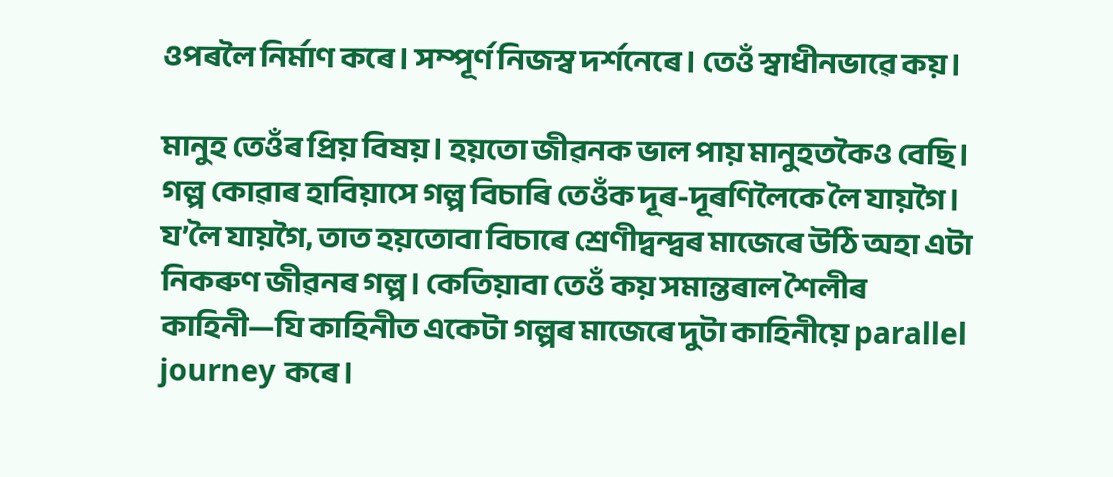ওপৰলৈ নিৰ্মাণ কৰে। সম্পূৰ্ণ নিজস্ব দৰ্শনেৰে। তেওঁ স্বাধীনভাৱে কয়।

মানুহ তেওঁৰ প্ৰিয় বিষয়। হয়তো জীৱনক ভাল পায় মানুহতকৈও বেছি। গল্প কোৱাৰ হাবিয়াসে গল্প বিচাৰি তেওঁক দূৰ-দূৰণিলৈকে লৈ যায়গৈ। য’লৈ যায়গৈ, তাত হয়তোবা বিচাৰে শ্ৰেণীদ্বন্দ্বৰ মাজেৰে উঠি অহা এটা নিকৰুণ জীৱনৰ গল্প। কেতিয়াবা তেওঁ কয় সমান্তৰাল শৈলীৰ কাহিনী—যি কাহিনীত একেটা গল্পৰ মাজেৰে দুটা কাহিনীয়ে parallel journey কৰে।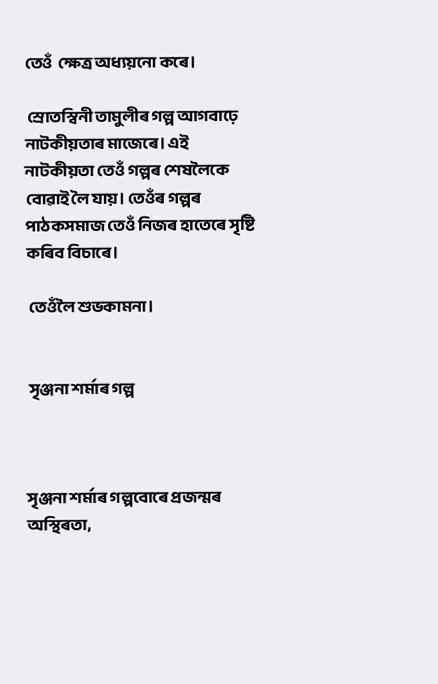তেওঁ  ক্ষেত্ৰ অধ্যয়নো কৰে।

 স্ৰোতস্বিনী তামুলীৰ গল্প আগবাঢ়ে নাটকীয়তাৰ মাজেৰে। এই নাটকীয়তা তেওঁ গল্পৰ শেষলৈকে বোৱাই লৈ যায়। তেওঁৰ গল্পৰ পাঠকসমাজ তেওঁ নিজৰ হাতেৰে সৃষ্টি কৰিব বিচাৰে।

 তেওঁলৈ শুভকামনা।


 সৃঞ্জনা শৰ্মাৰ গল্প



সৃঞ্জনা শৰ্মাৰ গল্পবোৰে প্ৰজন্মৰ অস্থিৰতা,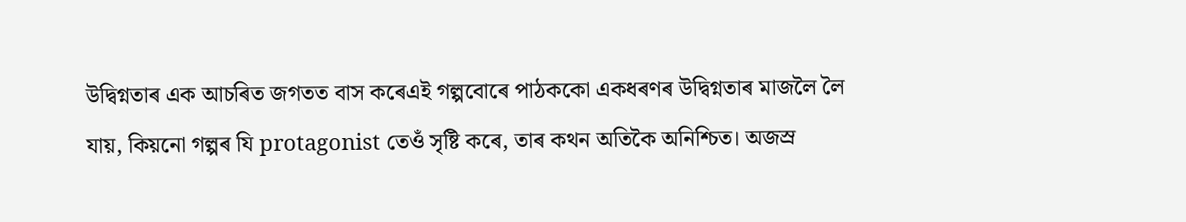উদ্বিগ্নতাৰ এক আচৰিত জগতত বাস কৰেএই গল্পবোৰে পাঠককো একধৰণৰ উদ্বিগ্নতাৰ মাজলৈ লৈ যায়, কিয়নো গল্পৰ যি protagonist তেওঁ সৃষ্টি কৰে, তাৰ কথন অতিকৈ অনিশ্চিত। অজস্ৰ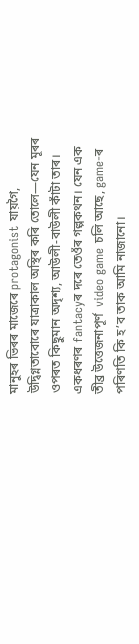মানুহৰ ভিৰৰ মাজেৰে protagonist যায়গৈ, উদ্বিগ্নতাবোৰে যাত্ৰাকাল অস্থিৰ কৰি তোলে—যেন মূৰৰ ওপৰত কিছুমান অদৃশ্য, আউলী-বাউলী কাঁটা তাৰ। একধৰণৰ fantacyৰ দৰে তেওঁৰ গল্পকথন। যেন এক তীব্ৰ উত্তেজনাপূৰ্ণ  video game চলি আছে, game-ৰ পৰিণতি কি হ’ব তাক আমি নাজানো।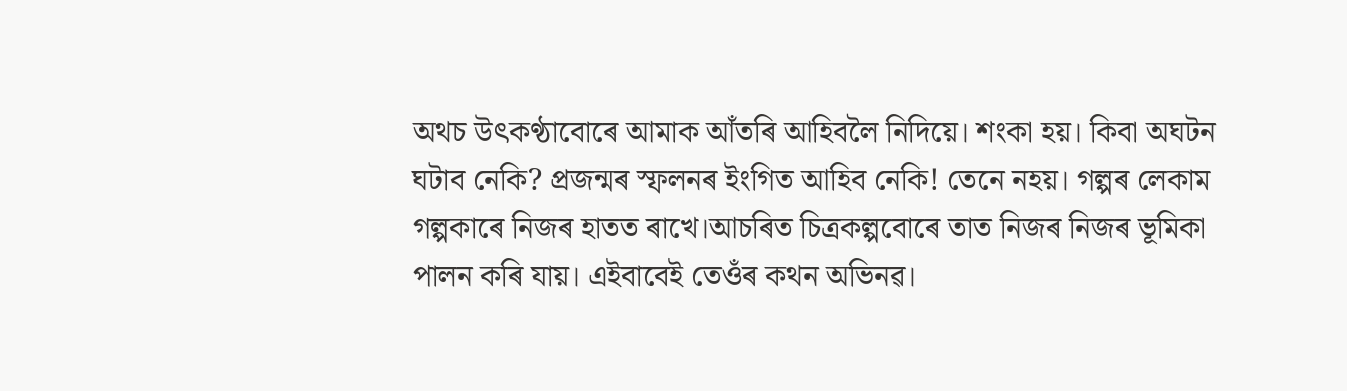অথচ উৎকণ্ঠাবোৰে আমাক আঁতৰি আহিবলৈ নিদিয়ে। শংকা হয়। কিবা অঘটন ঘটাব নেকি? প্ৰজন্মৰ স্ফলনৰ ইংগিত আহিব নেকি! তেনে নহয়। গল্পৰ লেকাম গল্পকাৰে নিজৰ হাতত ৰাখে।আচৰিত চিত্ৰকল্পবোৰে তাত নিজৰ নিজৰ ভূমিকা পালন কৰি যায়। এইবাবেই তেওঁৰ কথন অভিনৱ।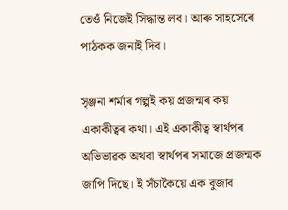তেওঁ নিজেই সিদ্ধান্ত লব। আৰু সাহসেৰে পাঠকক জনাই দিব।

সৃঞ্জনা শৰ্মাৰ গল্পই কয় প্ৰজন্মৰ কয় একাকীত্বৰ কথা। এই একাকীত্ব স্বাৰ্থপৰ অভিভাৱক অথবা স্বাৰ্থপৰ সমাজে প্ৰজন্মক জাপি দিছে। ই সঁচাকৈয়ে এক বুজাব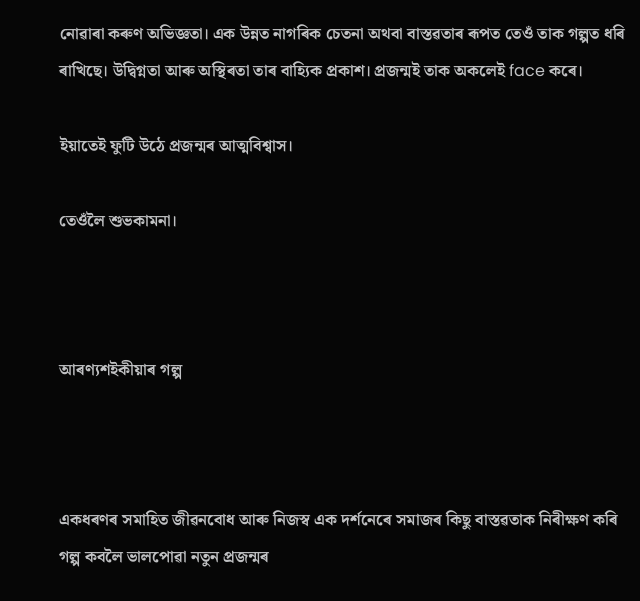নোৱাৰা কৰুণ অভিজ্ঞতা। এক উন্নত নাগৰিক চেতনা অথবা বাস্তৱতাৰ ৰূপত তেওঁ তাক গল্পত ধৰি ৰাখিছে। উদ্বিগ্নতা আৰু অস্থিৰতা তাৰ বাহ্যিক প্ৰকাশ। প্ৰজন্মই তাক অকলেই face কৰে।

ইয়াতেই ফুটি উঠে প্ৰজন্মৰ আত্মবিশ্বাস।

তেওঁলৈ শুভকামনা।



আৰণ্যশইকীয়াৰ গল্প



একধৰণৰ সমাহিত জীৱনবোধ আৰু নিজস্ব এক দৰ্শনেৰে সমাজৰ কিছু বাস্তৱতাক নিৰীক্ষণ কৰি গল্প কবলৈ ভালপোৱা নতুন প্ৰজন্মৰ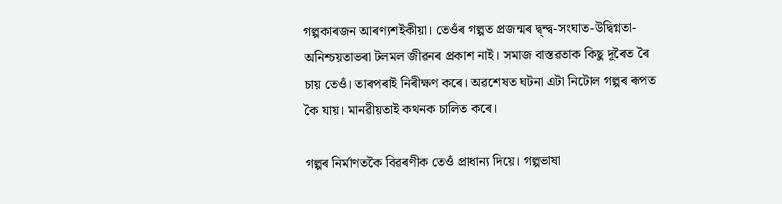গল্পকাৰজন আৰণ্যশইকীয়া। তেওঁৰ গল্পত প্ৰজন্মৰ দ্ব্ন্দ্ব-সংঘাত-উদ্বিগ্নতা-অনিশ্চয়তাভৰা টলমল জীৱনৰ প্ৰকাশ নাই। সমাজ বাস্তৱতাক কিছু দূৰৈত ৰৈ চায় তেওঁ। তাৰপৰাই নিৰীক্ষণ কৰে। অৱশেষত ঘটনা এটা নিটোল গল্পৰ ৰূপত কৈ যায়। মানৱীয়তাই কথনক চালিত কৰে।

গল্পৰ নিৰ্মাণতকৈ বিৱৰণীক তেওঁ প্ৰাধান্য দিয়ে। গল্পভাষা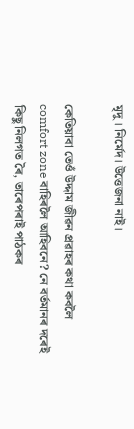মৃদু। নিৰ্মেদ। উত্তেজনা নাই।

কেতিয়াবা তেওঁ উদ্দাম জীৱন প্ৰৱাহৰ কথা কবলৈ comfort zone বাহিৰলৈ আহিবনে? নে বৰ্তমানৰ দৰেই কিছু নিলগত ৰৈ, তাৰেপৰাই পাঠকৰ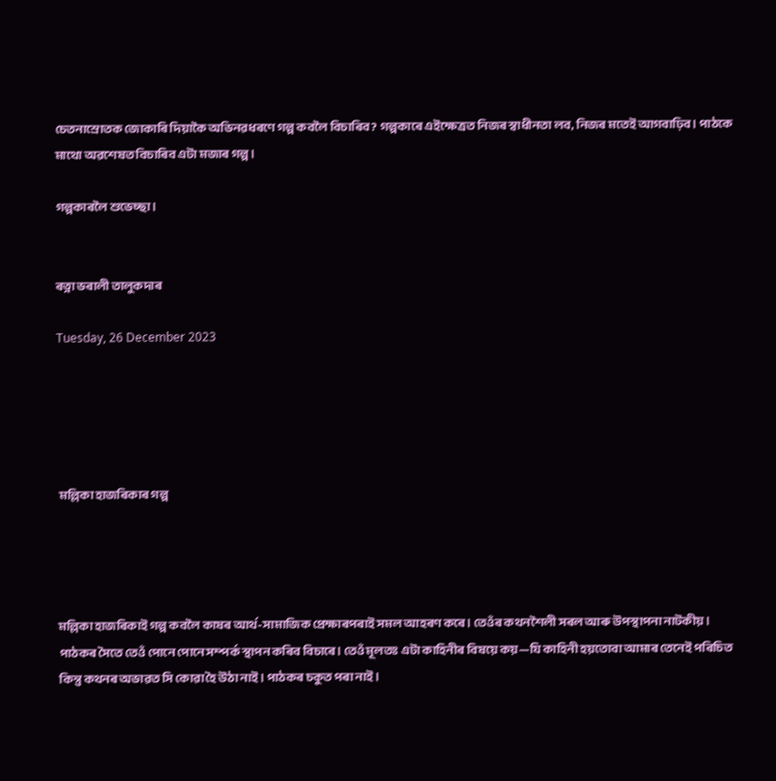চেতনাস্ৰোতক জোকাৰি দিয়াকৈ অভিনৱধৰণে গল্প কবলৈ বিচাৰিব? গল্পকাৰে এইক্ষেত্ৰত নিজৰ স্বাধীনতা লব, নিজৰ মতেই আগবাঢ়িব। পাঠকে মাথো অৱশেষত বিচাৰিব এটা মজাৰ গল্প।

গল্পকাৰলৈ শুভেচ্ছা।


ৰত্না ভৰালী তালুকদাৰ

Tuesday, 26 December 2023





 মল্লিকা হাজৰিকাৰ গল্প




মল্লিকা হাজৰিকাই গল্প কবলৈ কাষৰ আৰ্থ-সামাজিক প্ৰেক্ষাৰপৰাই সমল আহৰণ কৰে। তেওঁৰ কথনশৈলী সৰল আৰু উপস্থাপনা নাটকীয়। পাঠকৰ সৈতে তেওঁ পোনে পোনে সম্পৰ্ক স্থাপন কৰিব বিচাৰে। তেওঁ মূলতঃ এটা কাহিনীৰ বিষয়ে কয়—যি কাহিনী হয়তোবা আমাৰ তেনেই পৰিচিত কিন্তু কথনৰ অভাৱত সি কোৱা হৈ উঠা নাই। পাঠকৰ চকুত পৰা নাই।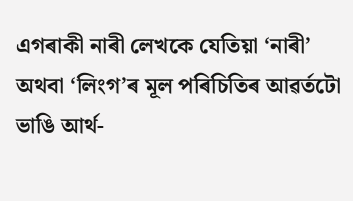এগৰাকী নাৰী লেখকে যেতিয়া ‘নাৰী’ অথবা ‘লিংগ’ৰ মূল পৰিচিতিৰ আৱৰ্তটো ভাঙি আৰ্থ-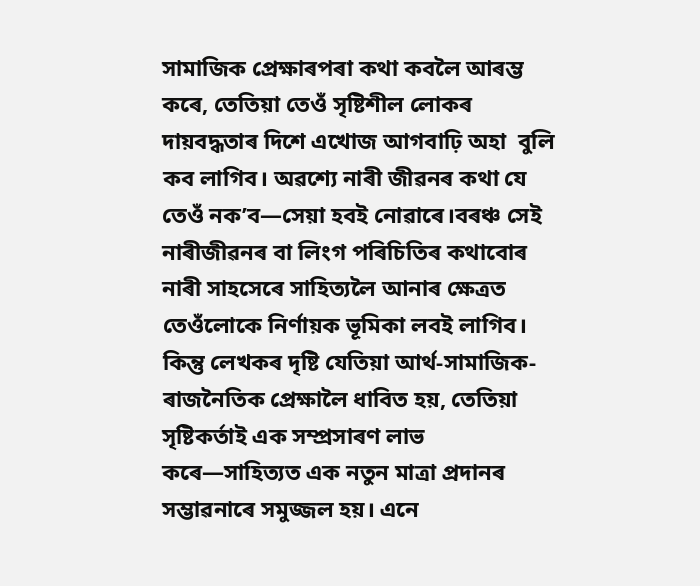সামাজিক প্ৰেক্ষাৰপৰা কথা কবলৈ আৰম্ভ কৰে, তেতিয়া তেওঁ সৃষ্টিশীল লোকৰ দায়বদ্ধতাৰ দিশে এখোজ আগবাঢ়ি অহা  বুলি কব লাগিব। অৱশ্যে নাৰী জীৱনৰ কথা যে তেওঁ নক’ব—সেয়া হবই নোৱাৰে।বৰঞ্চ সেই নাৰীজীৱনৰ বা লিংগ পৰিচিতিৰ কথাবোৰ নাৰী সাহসেৰে সাহিত্যলৈ আনাৰ ক্ষেত্ৰত তেওঁলোকে নিৰ্ণায়ক ভূমিকা লবই লাগিব। কিন্তু লেখকৰ দৃষ্টি যেতিয়া আৰ্থ-সামাজিক-ৰাজনৈতিক প্ৰেক্ষালৈ ধাবিত হয়, তেতিয়া সৃষ্টিকৰ্তাই এক সম্প্ৰসাৰণ লাভ কৰে—সাহিত্যত এক নতুন মাত্ৰা প্ৰদানৰ  সম্ভাৱনাৰে সমুজ্জল হয়। এনে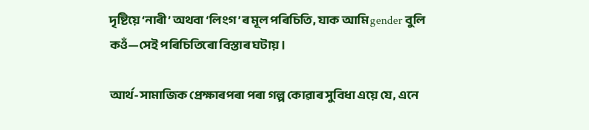দৃষ্টিয়ে ‘নাৰী’ অথবা ‘লিংগ’ৰ মূল পৰিচিতি, যাক আমি gender বুলি কওঁ—সেই পৰিচিতিৰো বিস্তাৰ ঘটায়।

আৰ্থ-সামাজিক প্ৰেক্ষাৰপৰা পৰা গল্প কোৱাৰ সুবিধা এয়ে যে, এনে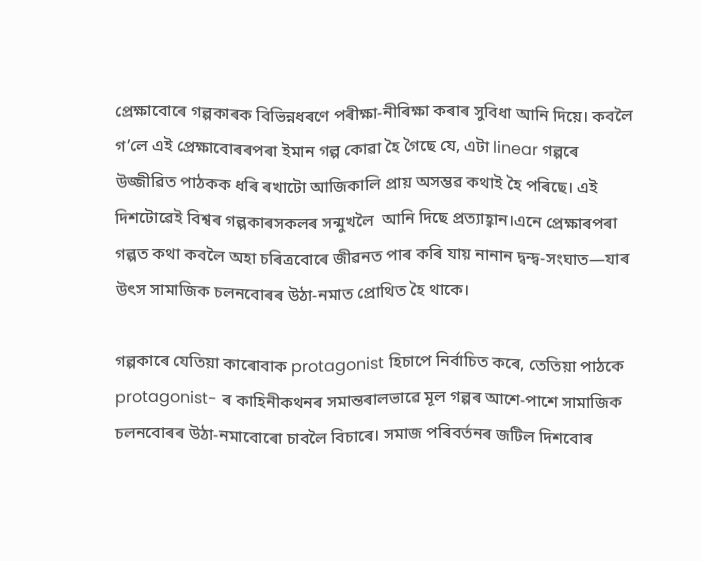প্ৰেক্ষাবোৰে গল্পকাৰক বিভিন্নধৰণে পৰীক্ষা-নীৰিক্ষা কৰাৰ সুবিধা আনি দিয়ে। কবলৈ গ’লে এই প্ৰেক্ষাবোৰৰপৰা ইমান গল্প কোৱা হৈ গৈছে যে, এটা linear গল্পৰে উজ্জীৱিত পাঠকক ধৰি ৰখাটো আজিকালি প্ৰায় অসম্ভৱ কথাই হৈ পৰিছে। এই দিশটোৱেই বিশ্বৰ গল্পকাৰসকলৰ সন্মুখলৈ  আনি দিছে প্ৰত্যাহ্বান।এনে প্ৰেক্ষাৰপৰা গল্পত কথা কবলৈ অহা চৰিত্ৰবোৰে জীৱনত পাৰ কৰি যায় নানান দ্বন্দ্ব-সংঘাত—যাৰ উৎস সামাজিক চলনবোৰৰ উঠা-নমাত প্ৰোথিত হৈ থাকে।

গল্পকাৰে যেতিয়া কাৰোবাক protagonist হিচাপে নিৰ্বাচিত কৰে, তেতিয়া পাঠকে protagonist- ৰ কাহিনীকথনৰ সমান্তৰালভাৱে মূল গল্পৰ আশে-পাশে সামাজিক চলনবোৰৰ উঠা-নমাবোৰো চাবলৈ বিচাৰে। সমাজ পৰিবৰ্তনৰ জটিল দিশবোৰ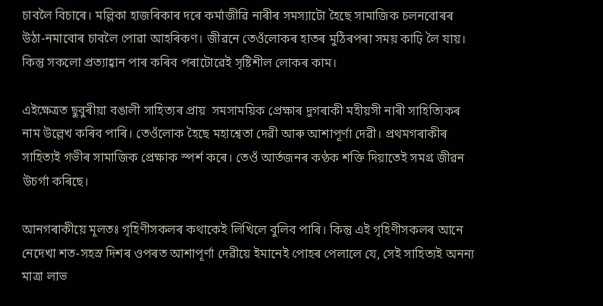চাবলৈ বিচাৰে। মল্লিকা হাজৰিকাৰ দৰে কৰ্মাজীৱি নাৰীৰ সমস্যাটো হৈছে সামাজিক চলনবোৰৰ উঠা-নমাবোৰ চাবলৈ পোৱা আহৰিকণ। জীৱনে তেওঁলোকৰ হাতৰ মুঠিৰপৰা সময় কাঢ়ি লৈ যায়। কিন্তু সকলো প্ৰত্যাহ্বান পাৰ কৰিব পৰাটোৱেই সৃষ্টিশীল লোকৰ কাম।

এইক্ষেত্ৰত ছুবুৰীয়া বঙালী সাহিত্যৰ প্ৰায়  সমসাময়িক প্ৰেক্ষাৰ দুগৰাকী মহীয়সী নাৰী সাহিত্যিকৰ নাম উল্লেখ কৰিব পাৰি। তেওঁলোক হৈছে মহাশ্বেতা দেৱী আৰু আশাপূৰ্ণা দেৱী। প্ৰথমগৰাকীৰ সাহিত্যই গভীৰ সামাজিক প্ৰেক্ষাক স্পৰ্শ কৰে। তেওঁ আৰ্তজনৰ কণ্ঠক শক্তি দিয়াতেই সমগ্ৰ জীৱন উচৰ্গা কৰিছে।

আনগৰাকীয়ে মূলতঃ গৃহিণীসকলৰ কথাকেই লিখিলে বুলিব পাৰি। কিন্তু এই গৃহিণীসকলৰ আনে নেদেখা শত-সহস্ৰ দিশৰ ওপৰত আশাপূৰ্ণা দেৱীয়ে ইমানেই পোহৰ পেলালে যে, সেই সাহিত্যই অনন্য মাত্ৰা লাভ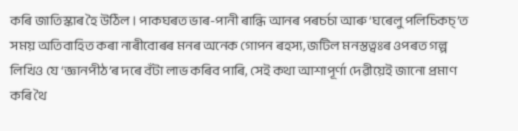কৰি জাতিস্কাৰ হৈ উঠিল। পাকঘৰত ভাৰ-পানী ৰান্ধি আনৰ পৰচৰ্চা আৰু ‘ঘৰেলু পলিচিকচ্’ত সময় অতিবাহিত কৰা নাৰীবোৰৰ মনৰ অনেক গোপন ৰহস্য, জটিল মনস্তত্বঃৰ ওপৰত গল্প লিখিও যে ‘জ্ঞানপীঠ’ৰ দৰে বঁটা লাভ কৰিব পাৰি, সেই কথা আশাপূৰ্ণা দেৱীয়েই জানো প্ৰমাণ কৰি থৈ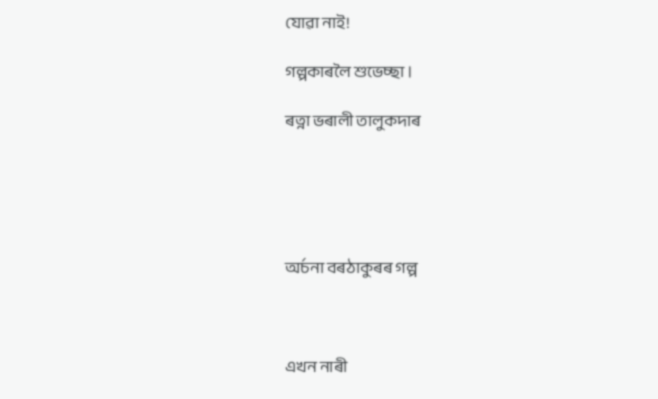যোৱা নাই!

গল্পকাৰলৈ শুভেচ্ছা ।

ৰত্না ভৰালী তালুকদাৰ





অৰ্চনা বৰঠাকুৰৰ গল্প



এখন নাৰী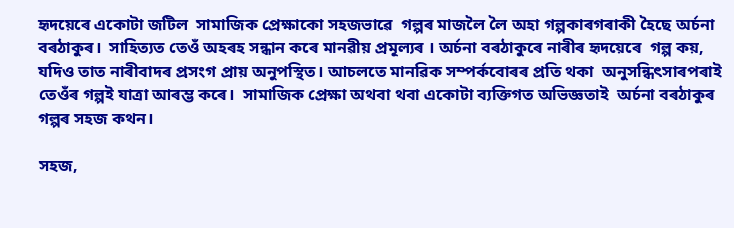হৃদয়েৰে একোটা জটিল  সামাজিক প্ৰেক্ষাকো সহজভাৱে  গল্পৰ মাজলৈ লৈ অহা গল্পকাৰগৰাকী হৈছে অৰ্চনা বৰঠাকুৰ।  সাহিত্যত তেওঁ অহৰহ সন্ধান কৰে মানৱীয় প্ৰমূল্যৰ । অৰ্চনা বৰঠাকুৰে নাৰীৰ হৃদয়েৰে  গল্প কয়,  যদিও তাত নাৰীবাদৰ প্ৰসংগ প্ৰায় অনুপস্থিত। আচলতে মানৱিক সম্পৰ্কবোৰৰ প্ৰতি থকা  অনুসন্ধিৎসাৰপৰাই  তেওঁৰ গল্পই যাত্ৰা আৰম্ভ কৰে।  সামাজিক প্ৰেক্ষা অথবা থবা একোটা ব্যক্তিগত অভিজ্ঞতাই  অৰ্চনা বৰঠাকুৰ  গল্পৰ সহজ কথন।

সহজ,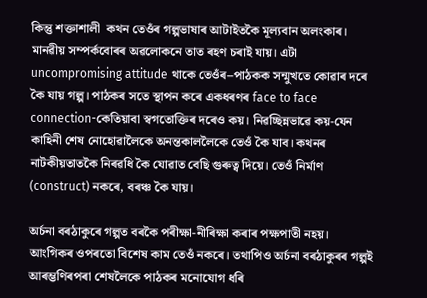কিন্তু শক্তাশালী  কথন তেওঁৰ গল্পভাষাৰ আটাইতকৈ মূল্যবান অলংকাৰ।  মানৱীয় সম্পৰ্কবোৰৰ অৱলোকনে তাত ৰহণ চৰাই যায়। এটা uncompromising attitude থাকে তেওঁৰ--পাঠকক সন্মুখতে কোৱাৰ দৰে কৈ যায় গল্প। পাঠকৰ সতে স্থাপন কৰে একধৰণৰ face to face connection-কেতিয়াবা স্বগতোক্তিৰ দৰেও কয়। নিৱচ্ছিন্নভাৱে কয়-যেন কাহিনী শেষ নোহোৱালৈকে অনন্তকাললৈকে তেওঁ কৈ যাব। কথনৰ নাটকীয়তাতকৈ নিৰৱধি কৈ যোৱাত বেছি গুৰুত্ব দিয়ে। তেওঁ নিৰ্মাণ (construct) নকৰে, বৰঞ্চ কৈ যায়।

অৰ্চনা বৰঠাকুৰে গল্পত বৰকৈ পৰীক্ষা-নীৰিক্ষা কৰাৰ পক্ষপাতী নহয়। আংগিকৰ ওপৰতো বিশেষ কাম তেওঁ নকৰে। তথাপিও অৰ্চনা বৰঠাকুৰৰ গল্পই আৰম্ভণিৰপৰা শেষলৈকে পাঠকৰ মনোযোগ ধৰি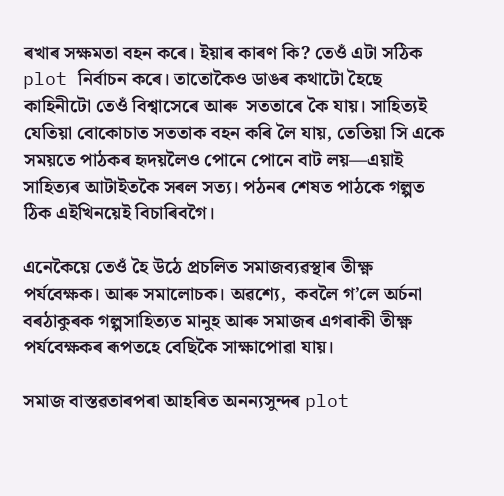ৰখাৰ সক্ষমতা বহন কৰে। ইয়াৰ কাৰণ কি? তেওঁ এটা সঠিক plot নিৰ্বাচন কৰে। তাতোকৈও ডাঙৰ কথাটো হৈছে কাহিনীটো তেওঁ বিশ্বাসেৰে আৰু  সততাৰে কৈ যায়। সাহিত্যই যেতিয়া বোকোচাত সততাক বহন কৰি লৈ যায়, তেতিয়া সি একে সময়তে পাঠকৰ হৃদয়লৈও পোনে পোনে বাট লয়—এয়াই সাহিত্যৰ আটাইতকৈ সৰল সত্য। পঠনৰ শেষত পাঠকে গল্পত ঠিক এইখিনয়েই বিচাৰিবগৈ।

এনেকৈয়ে তেওঁ হৈ উঠে প্ৰচলিত সমাজব্যৱস্থাৰ তীক্ষ্ণ পৰ্যবেক্ষক। আৰু সমালোচক। অৱশ্যে,  কবলৈ গ’লে অৰ্চনা বৰঠাকুৰক গল্পসাহিত্যত মানুহ আৰু সমাজৰ এগৰাকী তীক্ষ্ণ পৰ্যবেক্ষকৰ ৰূপতহে বেছিকৈ সাক্ষাপোৱা যায়।

সমাজ বাস্তৱতাৰপৰা আহৰিত অনন্যসুন্দৰ plot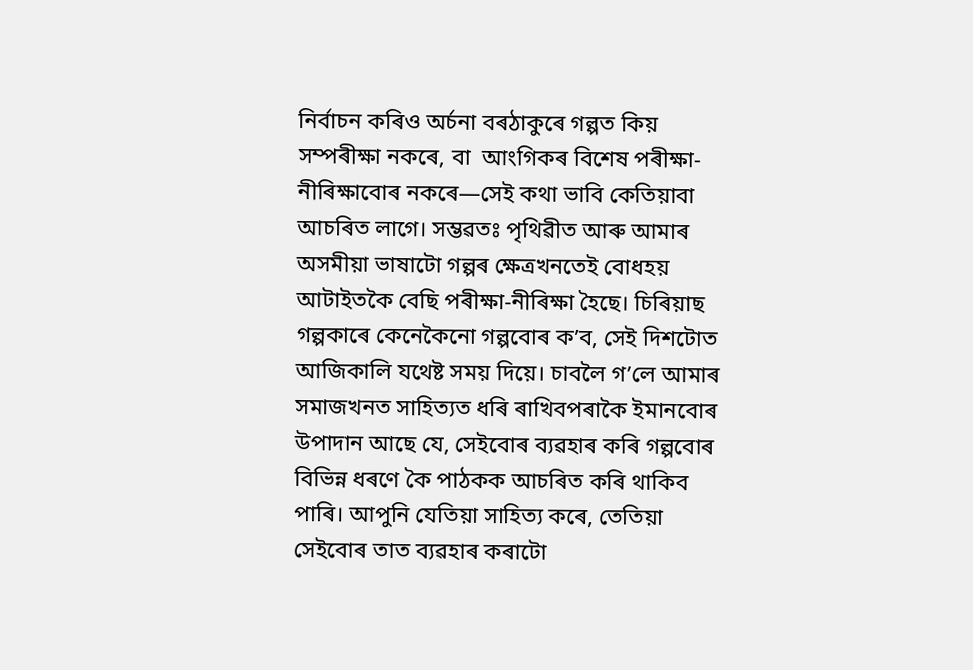নিৰ্বাচন কৰিও অৰ্চনা বৰঠাকুৰে গল্পত কিয় সম্পৰীক্ষা নকৰে, বা  আংগিকৰ বিশেষ পৰীক্ষা-নীৰিক্ষাবোৰ নকৰে—সেই কথা ভাবি কেতিয়াবা আচৰিত লাগে। সম্ভৱতঃ পৃথিৱীত আৰু আমাৰ অসমীয়া ভাষাটো গল্পৰ ক্ষেত্ৰখনতেই বোধহয় আটাইতকৈ বেছি পৰীক্ষা-নীৰিক্ষা হৈছে। চিৰিয়াছ গল্পকাৰে কেনেকৈনো গল্পবোৰ ক’ব, সেই দিশটোত আজিকালি যথেষ্ট সময় দিয়ে। চাবলৈ গ’লে আমাৰ সমাজখনত সাহিত্যত ধৰি ৰাখিবপৰাকৈ ইমানবোৰ উপাদান আছে যে, সেইবোৰ ব্যৱহাৰ কৰি গল্পবোৰ বিভিন্ন ধৰণে কৈ পাঠকক আচৰিত কৰি থাকিব পাৰি। আপুনি যেতিয়া সাহিত্য কৰে, তেতিয়া সেইবোৰ তাত ব্যৱহাৰ কৰাটো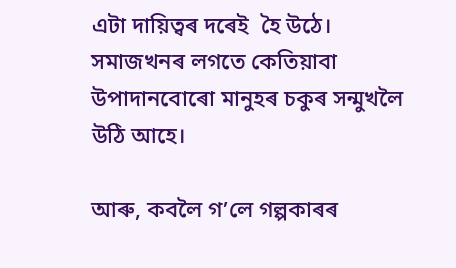এটা দায়িত্বৰ দৰেই  হৈ উঠে। সমাজখনৰ লগতে কেতিয়াবা উপাদানবোৰো মানুহৰ চকুৰ সন্মুখলৈ উঠি আহে।

আৰু, কবলৈ গ’লে গল্পকাৰৰ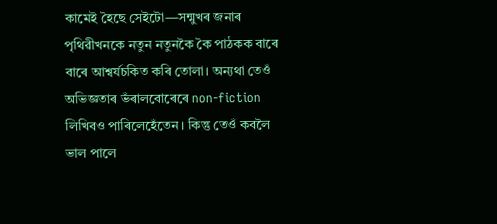কামেই হৈছে সেইটো—সন্মুখৰ জনাৰ পৃথিৱীখনকে নতুন নতুনকৈ কৈ পাঠকক বাৰে বাৰে আশ্বৰ্যচকিত কৰি তোলা। অন্যথা তেওঁ অভিজ্ঞতাৰ ভঁৰালবোৰেৰে non-fiction লিখিবও পাৰিলেহেঁতেন। কিন্তু তেওঁ কবলৈ ভাল পালে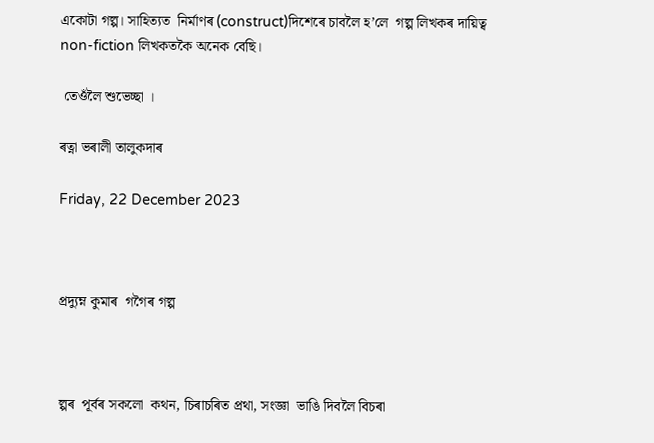একোটা গল্প। সাহিত্যত  নিৰ্মাণৰ (construct)দিশেৰে চাবলৈ হ’লে  গল্প লিখকৰ দায়িত্ব non-fiction লিখকতকৈ অনেক বেছি।

 তেওঁলৈ শুভেচ্ছা ।

ৰত্না ভৰালী তালুকদাৰ

Friday, 22 December 2023



প্ৰদ্যুম্ন কুমাৰ  গগৈৰ গল্প



ল্পৰ  পূৰ্বৰ সকলো  কথন, চিৰাচৰিত প্ৰথা, সংজ্ঞা  ভাঙি দিবলৈ বিচৰা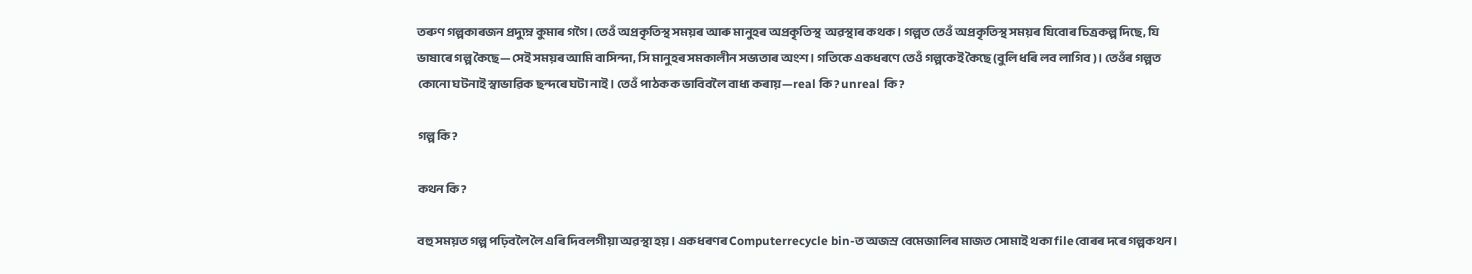তৰুণ গল্পকাৰজন প্ৰদ্যুম্ন কুমাৰ গগৈ। তেওঁ অপ্ৰকৃতিস্থ সময়ৰ আৰু মানুহৰ অপ্ৰকৃতিস্থ  অৱস্থাৰ কথক। গল্পত তেওঁ অপ্ৰকৃতিস্থ সময়ৰ যিবোৰ চিত্ৰকল্প দিছে, যি ভাষাৰে গল্প কৈছে—সেই সময়ৰ আমি বাসিন্দা, সি মানুহৰ সমকালীন সভ্যতাৰ অংশ। গতিকে একধৰণে তেওঁ গল্পকেই কৈছে (বুলি ধৰি লব লাগিব)। তেওঁৰ গল্পত কোনো ঘটনাই স্বাভাৱিক ছন্দৰে ঘটা নাই। তেওঁ পাঠকক ভাবিবলৈ বাধ্য কৰায়—real কি? unreal কি?

গল্প কি?

কথন কি?

বহু সময়ত গল্প পঢ়িবলৈ লৈ এৰি দিবলগীয়া অৱস্থা হয়। একধৰণৰ Computerrecycle bin-ত অজস্ৰ বেমেজালিৰ মাজত সোমাই থকা fileবোৰৰ দৰে গল্পকথন।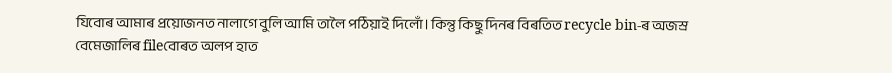যিবোৰ আমাৰ প্ৰয়োজনত নালাগে বুলি আমি তালৈ পঠিয়াই দিলোঁ। কিন্তু কিছু দিনৰ বিৰতিত recycle bin-ৰ অজস্ৰ বেমেজালিৰ fileবোৰত অলপ হাত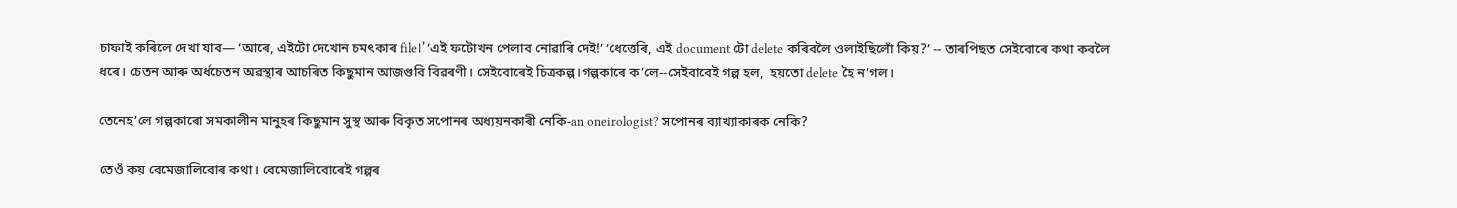চাফাই কৰিলে দেখা যাব— ‘আৰে, এইটো দেখোন চমৎকাৰ file।’ ‘এই ফটোখন পেলাব নোৱাৰি দেই!’ ‘ধেত্তেৰি, এই document টো delete কৰিবলৈ ওলাইছিলোঁ কিয়?’ -- তাৰপিছত সেইবোৰে কথা কবলৈ ধৰে। চেতন আৰু অৰ্ধচেতন অৱস্থাৰ আচৰিত কিছুমান আজগুবি বিৱৰণী। সেইবোৰেই চিত্ৰকল্প।গল্পকাৰে ক’লে--সেইবাবেই গল্প হল,  হয়তো delete হৈ ন’গল।

তেনেহ’লে গল্পকাৰো সমকালীন মানুহৰ কিছুমান সুস্থ আৰু বিকৃত সপোনৰ অধ্যয়নকাৰী নেকি-an oneirologist? সপোনৰ ব্যাখ্যাকাৰক নেকি?

তেওঁ কয় বেমেজালিবোৰ কথা। বেমেজালিবোৰেই গল্পৰ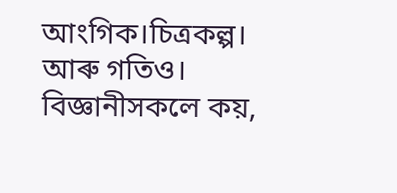আংগিক।চিত্ৰকল্প। আৰু গতিও। বিজ্ঞানীসকলে কয়,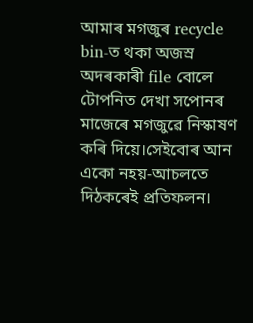আমাৰ মগজুৰ recycle bin-ত থকা অজস্ৰ অদৰকাৰী file বোলে টোপনিত দেখা সপোনৰ মাজেৰে মগজুৱে নিস্কাষণ কৰি দিয়ে।সেইবোৰ আন একো নহয়-আচলতে দিঠকৰেই প্ৰতিফলন।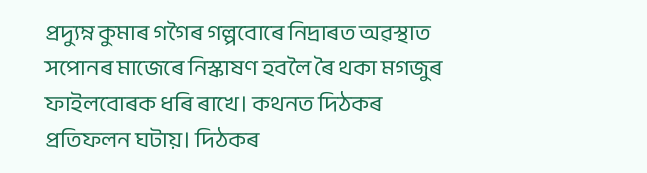প্ৰদ্যুম্ন কুমাৰ গগৈৰ গল্পবোৰে নিদ্ৰাৰত অৱস্থাত  সপোনৰ মাজেৰে নিস্কাষণ হবলৈ ৰৈ থকা মগজুৰ ফাইলবোৰক ধৰি ৰাখে। কথনত দিঠকৰ প্ৰতিফলন ঘটায়। দিঠকৰ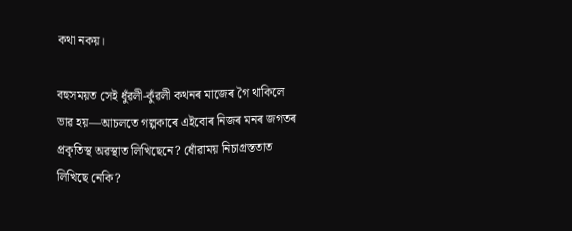কথা নকয়।

বহুসময়ত সেই ধুঁৱলী-কুঁৱলী কথনৰ মাজেৰ গৈ থাকিলে ভাৱ হয়—আচলতে গল্পকাৰে এইবোৰ নিজৰ মনৰ জগতৰ প্ৰকৃতিস্থ অৱস্থাত লিখিছেনে? ধোঁৱাময় নিচাগ্ৰস্ততাত লিখিছে নেকি?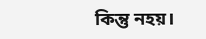কিন্তু নহয়।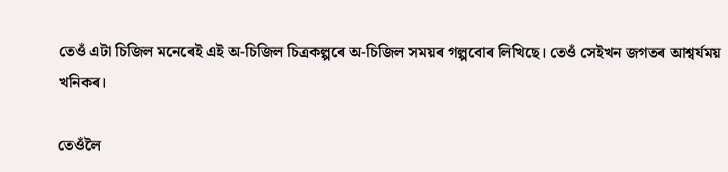তেওঁ এটা চিজিল মনেৰেই এই অ-চিজিল চিত্ৰকল্পৰে অ-চিজিল সময়ৰ গল্পবোৰ লিখিছে। তেওঁ সেইখন জগতৰ আশ্বৰ্যময় খনিকৰ।

তেওঁলৈ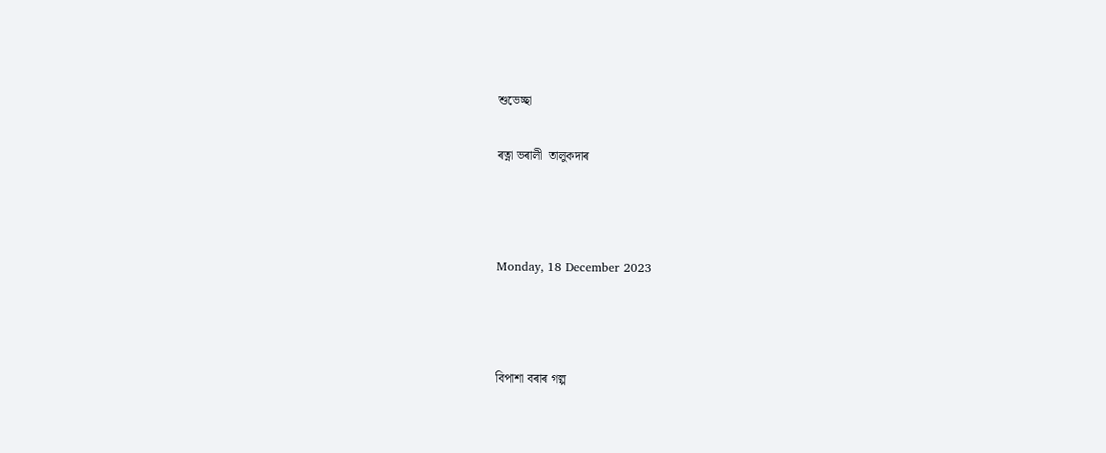শুভেচ্ছা

ৰত্না ভৰালী  তালুকদাৰ



Monday, 18 December 2023



বিপাশা বৰাৰ গল্প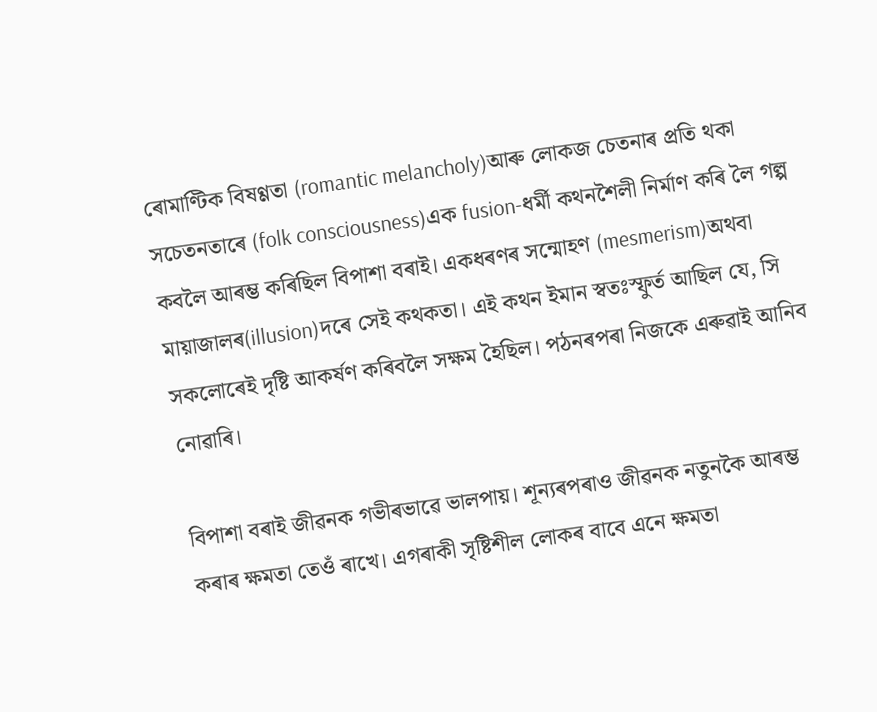ৰোমাণ্টিক বিষণ্ণতা (romantic melancholy)আৰু লোকজ চেতনাৰ প্ৰতি থকা সচেতনতাৰে (folk consciousness)এক fusion-ধৰ্মী কথনশৈলী নিৰ্মাণ কৰি লৈ গল্প কবলৈ আৰম্ভ কৰিছিল বিপাশা বৰাই। একধৰণৰ সন্মোহণ (mesmerism)অথবা মায়াজালৰ(illusion)দৰে সেই কথকতা। এই কথন ইমান স্বতঃস্ফুৰ্ত আছিল যে, সি সকলোৰেই দৃষ্টি আকৰ্ষণ কৰিবলৈ সক্ষম হৈছিল। পঠনৰপৰা নিজকে এৰুৱাই আনিব নোৱাৰি।

বিপাশা বৰাই জীৱনক গভীৰভাৱে ভালপায়। শূন্যৰপৰাও জীৱনক নতুনকৈ আৰম্ভ কৰাৰ ক্ষমতা তেওঁ ৰাখে। এগৰাকী সৃষ্টিশীল লোকৰ বাবে এনে ক্ষমতা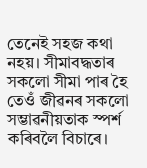তেনেই সহজ কথা নহয়। সীমাবদ্ধতাৰ সকলো সীমা পাৰ হৈ তেওঁ জীৱনৰ সকলো সম্ভাৱনীয়তাক স্পৰ্শ কৰিবলৈ বিচাৰে।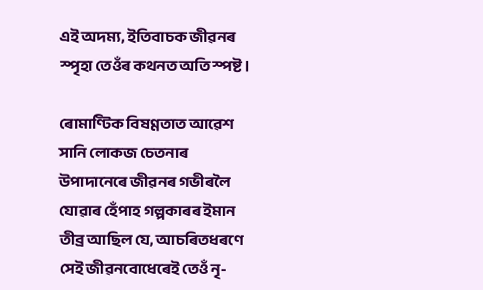এই অদম্য, ইতিবাচক জীৱনৰ স্পৃহা তেওঁৰ কথনত অতি স্পষ্ট।

ৰোমাণ্টিক বিষণ্ণতাত আৱেশ সানি লোকজ চেতনাৰ উপাদানেৰে জীৱনৰ গভীৰলৈ যোৱাৰ হেঁপাহ গল্পকাৰৰ ইমান তীব্ৰ আছিল যে, আচৰিতধৰণে সেই জীৱনবোধেৰেই তেওঁ নৃ-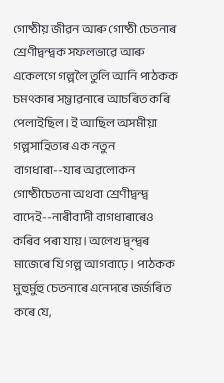গোষ্ঠীয় জীৱন আৰু গোষ্ঠী চেতনাৰ শ্ৰেণীদ্বন্দ্বক সফলভাৱে আৰু একেলগে গল্পলৈ তুলি আনি পাঠকক চমৎকাৰ সম্ভাৱনাৰে আচৰিত কৰি পেলাইছিল। ই আছিল অসমীয়া গল্পসাহিত্যৰ এক নতুন বাগধাৰা--যাৰ অৱলোকন গোষ্ঠীচেতনা অথবা শ্ৰেণীদ্বন্দ্ব বাদেই--নাৰীবাদী বাগধাৰাৰেও কৰিব পৰা যায়। অলেখ দ্ব্ন্দ্বৰ মাজেৰে যি গল্প আগবাঢ়ে। পাঠকক মুহুৰ্মুহু চেতনাৰে এনেদৰে জৰ্জৰিত কৰে যে,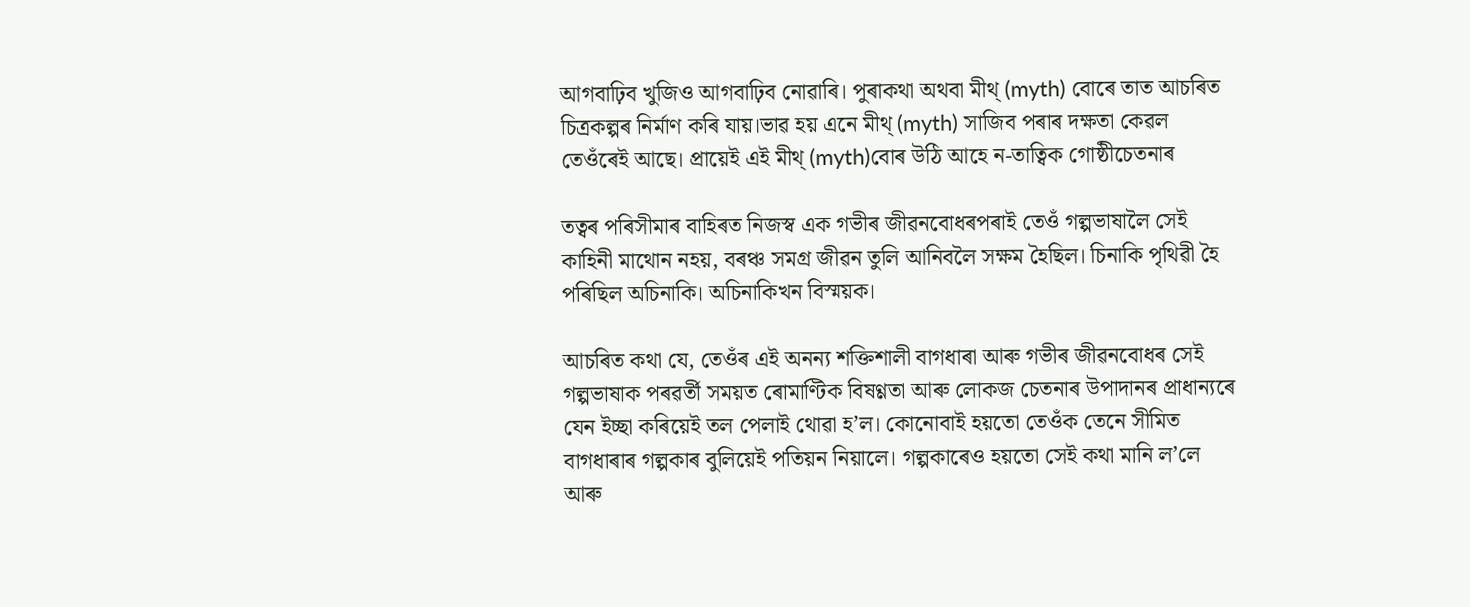আগবাঢ়িব খুজিও আগবাঢ়িব নোৱাৰি। পুৰাকথা অথবা মীথ্ (myth) বোৰে তাত আচৰিত চিত্ৰকল্পৰ নিৰ্মাণ কৰি যায়।ভাৱ হয় এনে মীথ্ (myth) সাজিব পৰাৰ দক্ষতা কেৱল তেওঁৰেই আছে। প্ৰায়েই এই মীথ্ (myth)বোৰ উঠি আহে ন-তাত্বিক গোষ্ঠীচেতনাৰ

তত্বৰ পৰিসীমাৰ বাহিৰত নিজস্ব এক গভীৰ জীৱনবোধৰপৰাই তেওঁ গল্পভাষালৈ সেই কাহিনী মাথোন নহয়, বৰঞ্চ সমগ্ৰ জীৱন তুলি আনিবলৈ সক্ষম হৈছিল। চিনাকি পৃথিৱী হৈ পৰিছিল অচিনাকি। অচিনাকিখন বিস্ময়ক।

আচৰিত কথা যে, তেওঁৰ এই অনন্য শক্তিশালী বাগধাৰা আৰু গভীৰ জীৱনবোধৰ সেই গল্পভাষাক পৰৱৰ্তী সময়ত ৰোমাণ্টিক বিষণ্ণতা আৰু লোকজ চেতনাৰ উপাদানৰ প্ৰাধান্যৰে যেন ইচ্ছা কৰিয়েই তল পেলাই থোৱা হ’ল। কোনোবাই হয়তো তেওঁক তেনে সীমিত বাগধাৰাৰ গল্পকাৰ বুলিয়েই পতিয়ন নিয়ালে। গল্পকাৰেও হয়তো সেই কথা মানি ল’লে আৰু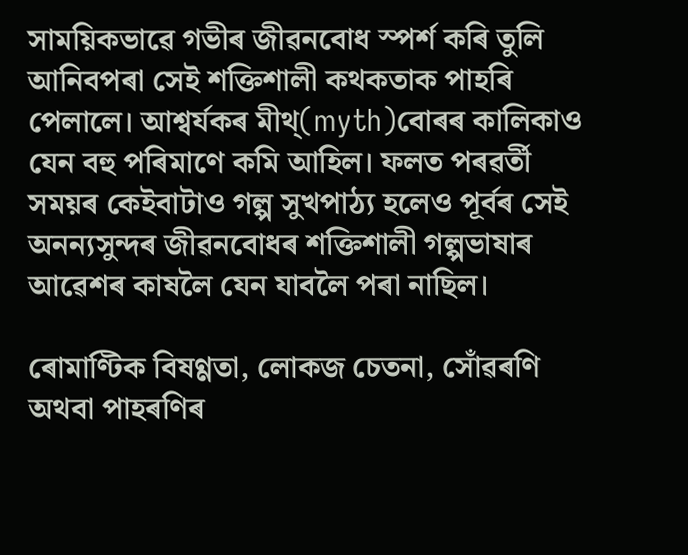সাময়িকভাৱে গভীৰ জীৱনবোধ স্পৰ্শ কৰি তুলি আনিবপৰা সেই শক্তিশালী কথকতাক পাহৰি পেলালে। আশ্বৰ্যকৰ মীথ্(myth)বোৰৰ কালিকাও যেন বহু পৰিমাণে কমি আহিল। ফলত পৰৱৰ্তী সময়ৰ কেইবাটাও গল্প সুখপাঠ্য হলেও পূৰ্বৰ সেই অনন্যসুন্দৰ জীৱনবোধৰ শক্তিশালী গল্পভাষাৰ আৱেশৰ কাষলৈ যেন যাবলৈ পৰা নাছিল।

ৰোমাণ্টিক বিষণ্ণতা, লোকজ চেতনা, সোঁৱৰণি অথবা পাহৰণিৰ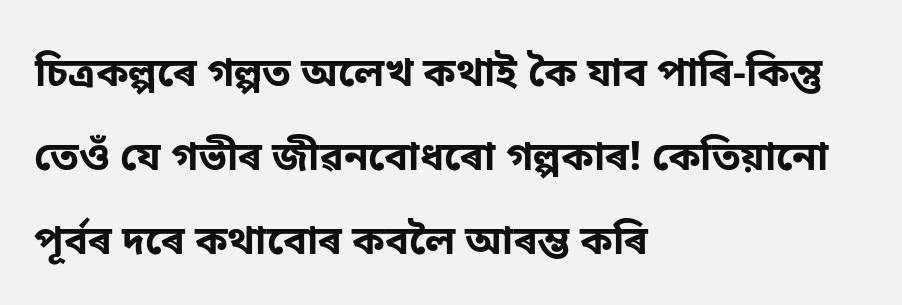চিত্ৰকল্পৰে গল্পত অলেখ কথাই কৈ যাব পাৰি-কিন্তু তেওঁ যে গভীৰ জীৱনবোধৰো গল্পকাৰ! কেতিয়ানো পূৰ্বৰ দৰে কথাবোৰ কবলৈ আৰম্ভ কৰি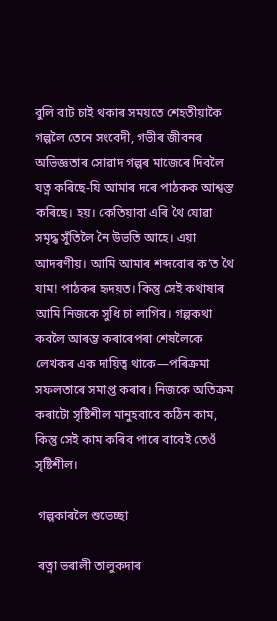বুলি বাট চাই থকাৰ সময়তে শেহতীয়াকৈ গল্পলৈ তেনে সংবেদী, গভীৰ জীবনৰ অভিজ্ঞতাৰ সোৱাদ গল্পৰ মাজেৰে দিবলৈ যত্ন কৰিছে-যি আমাৰ দৰে পাঠকক আশ্বস্ত কৰিছে। হয়। কেতিয়াবা এৰি থৈ যোৱা সমৃদ্ধ সুঁতিলৈ নৈ উভতি আহে। এয়া আদৰণীয়। আমি আমাৰ শব্দবোৰ ক’ত থৈ যাম! পাঠকৰ হৃদয়ত। কিন্তু সেই কথাষাৰ আমি নিজকে সুধি চা লাগিব। গল্পকথা কবলৈ আৰম্ভ কৰাৰেপৰা শেষলৈকে লেখকৰ এক দায়িত্ব থাকে—পৰিক্ৰমা সফলতাৰে সমাপ্ত কৰাৰ। নিজকে অতিক্রম কৰাটো সৃষ্টিশীল মানুহবাবে কঠিন কাম, কিন্তু সেই কাম কৰিব পাৰে বাবেই তেওঁ সৃষ্টিশীল।

 গল্পকাৰলৈ শুভেচ্ছা

 ৰত্না ভৰালী তালুকদাৰ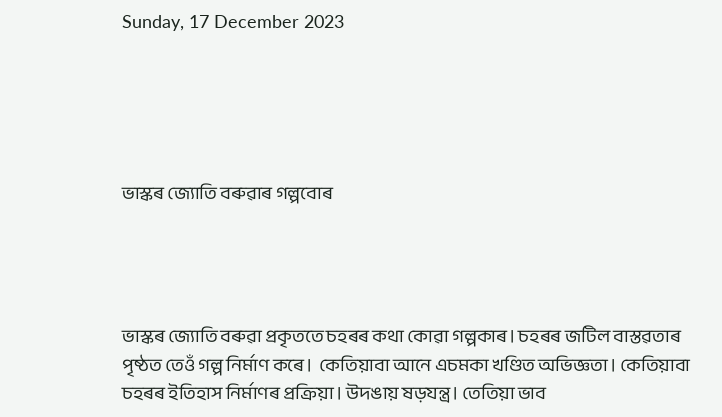Sunday, 17 December 2023





ভাস্কৰ জ্যোতি বৰুৱাৰ গল্পবোৰ




ভাস্কৰ জ্যোতি বৰুৱা প্ৰকৃততে চহৰৰ কথা কোৱা গল্পকাৰ। চহৰৰ জটিল বাস্তৱতাৰ পৃষ্ঠত তেওঁ গল্প নির্মাণ কৰে।  কেতিয়াবা আনে এচমকা খণ্ডিত অভিজ্ঞতা। কেতিয়াবা চহৰৰ ইতিহাস নিৰ্মাণৰ প্ৰক্ৰিয়া। উদঙায় ষড়যন্ত্ৰ। তেতিয়া ভাব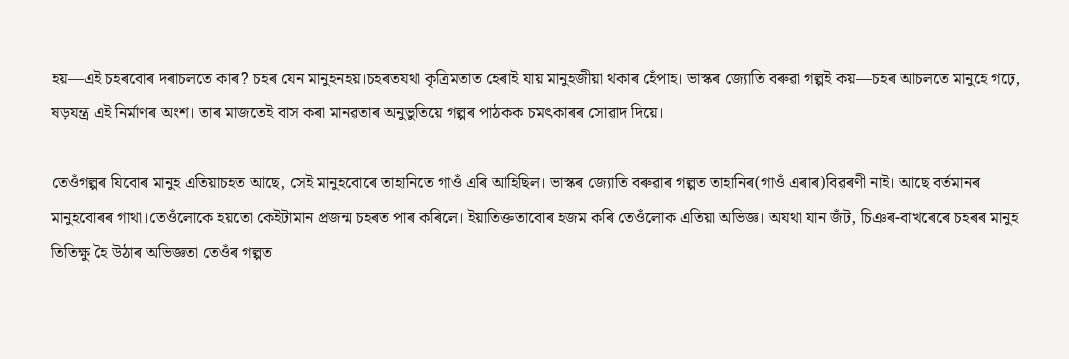হয়—এই চহৰবোৰ দৰাচলতে কাৰ? চহৰ যেন মানুহনহয়।চহৰতযথা কৃত্রিমতাত হেৰাই যায় মানুহজীয়া থকাৰ হেঁপাহ। ভাস্কৰ জ্যোতি বৰুৱা গল্পই কয়—চহৰ আচলতে মানুহে গঢ়ে, ষড়যন্ত্ৰ এই নিৰ্মাণৰ অংশ। তাৰ মাজতেই বাস কৰা মানৱতাৰ অনুভুতিয়ে গল্পৰ পাঠকক চমৎকাৰৰ সোৱাদ দিয়ে।

তেওঁগল্পৰ যিবোৰ মানুহ এতিয়াচহত আছে, সেই মানুহবোৰে তাহানিতে গাওঁ এৰি আহিছিল। ভাস্কৰ জ্যোতি বৰুৱাৰ গল্পত তাহানিৰ(গাওঁ এৰাৰ)বিৱৰণী নাই। আছে বৰ্তমানৰ মানুহবোৰৰ গাথা।তেওঁলোকে হয়তো কেইটামান প্ৰজন্ম চহৰত পাৰ কৰিলে। ইয়াতিক্ততাবোৰ হজম কৰি তেওঁলোক এতিয়া অভিজ্ঞ। অযথা যান জঁট, চিঞৰ-বাখৰেৰে চহৰৰ মানুহ তিতিক্ষু হৈ উঠাৰ অভিজ্ঞতা তেওঁৰ গল্পত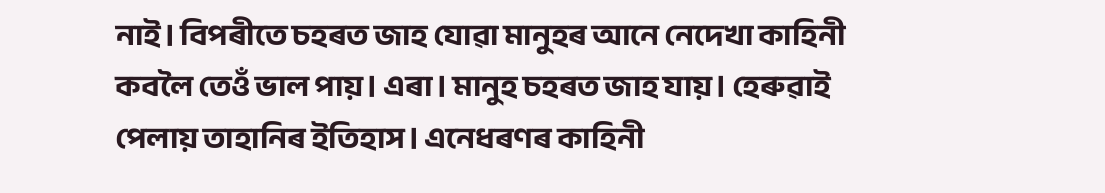নাই। বিপৰীতে চহৰত জাহ যোৱা মানুহৰ আনে নেদেখা কাহিনী কবলৈ তেওঁ ভাল পায়। এৰা। মানুহ চহৰত জাহ যায়। হেৰুৱাই পেলায় তাহানিৰ ইতিহাস। এনেধৰণৰ কাহিনী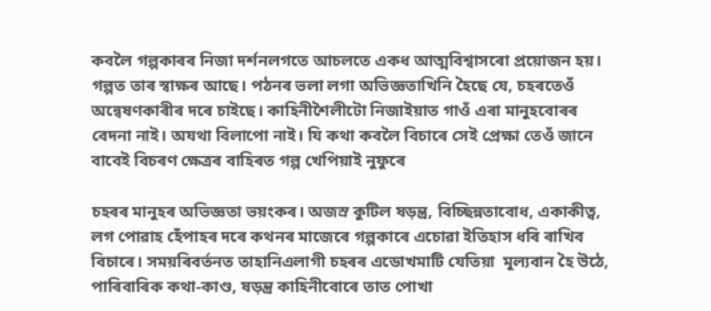কবলৈ গল্পকাৰৰ নিজা দর্শনলগতে আচলতে একধ আত্মবিশ্বাসৰো প্ৰয়োজন হয়। গল্পত তাৰ স্বাক্ষৰ আছে। পঠনৰ ভলা লগা অভিজ্ঞতাখিনি হৈছে যে, চহৰতেওঁ অন্বেষণকাৰীৰ দৰে চাইছে। কাহিনীশৈলীটো নিজাইয়াত গাওঁ এৰা মানুহবোৰৰ বেদনা নাই। অযথা বিলাপো নাই। যি কথা কবলৈ বিচাৰে সেই প্রেক্ষা তেওঁ জানে বাবেই বিচৰণ ক্ষেত্ৰৰ বাহিৰত গল্প খেপিয়াই নুফুৰে

চহৰৰ মানুহৰ অভিজ্ঞতা ভয়ংকৰ। অজস্ৰ কুটিল ষড়ন্ত্ৰ, বিচ্ছিন্নতাবোধ, একাকীত্ব, লগ পোৱাহ হেঁপাহৰ দৰে কথনৰ মাজেৰে গল্পকাৰে এচোৱা ইতিহাস ধৰি ৰাখিব বিচাৰে। সময়ৰিবর্তনত তাহানিএলাগী চহৰৰ এডোখমাটি যেতিয়া  মূল্যবান হৈ উঠে, পাৰিবাৰিক কথা-কাণ্ড, ষড়ন্ত্র কাহিনীবোৰে তাত পোখা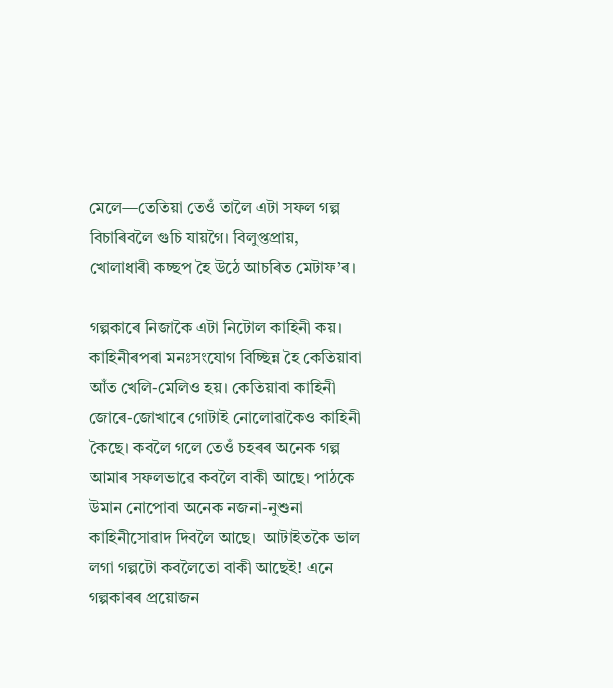মেলে—তেতিয়া তেওঁ তালৈ এটা সফল গল্প বিচাৰিবলৈ গুচি যায়গৈ। বিলুপ্তপ্ৰায়, খোলাধাৰী কচ্ছপ হৈ উঠে আচৰিত মেটাফ’ৰ।

গল্পকাৰে নিজাকৈ এটা নিটোল কাহিনী কয়। কাহিনীৰপৰা মনঃসংযোগ বিচ্ছিন্ন হৈ কেতিয়াবা আঁত খেলি-মেলিও হয়। কেতিয়াবা কাহিনী জোৰে-জোখাৰে গোটাই নোলোৱাকৈও কাহিনী কৈছে। কবলৈ গলে তেওঁ চহৰৰ অনেক গল্প আমাৰ সফলভাৱে কবলৈ বাকী আছে। পাঠকে উমান নোপোবা অনেক নজনা-নুশুনা কাহিনীসোৱাদ দিবলৈ আছে।  আটাইতকৈ ভাল লগা গল্পটো কবলৈতো বাকী আছেই! এনে গল্পকাৰৰ প্ৰয়োজন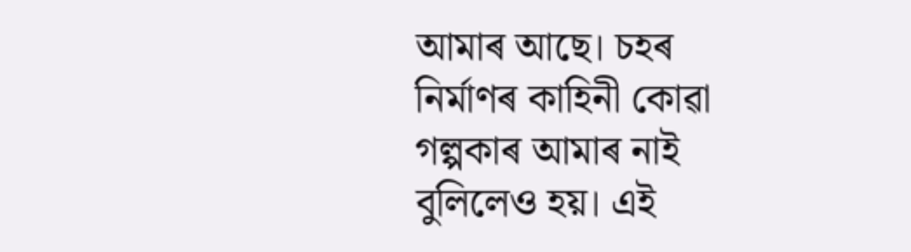আমাৰ আছে। চহৰ নিৰ্মাণৰ কাহিনী কোৱা গল্পকাৰ আমাৰ নাই বুলিলেও হয়। এই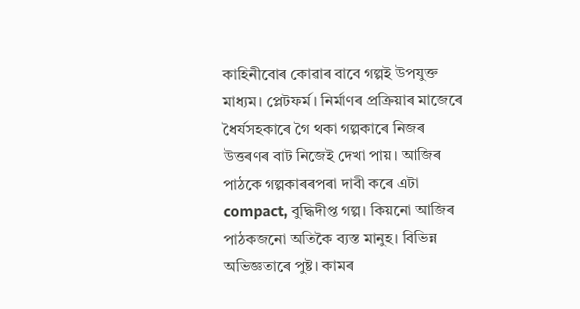কাহিনীবোৰ কোৱাৰ বাবে গল্পই উপযুক্ত মাধ্যম। প্লেটফৰ্ম। নিৰ্মাণৰ প্ৰক্ৰিয়াৰ মাজেৰে ধৈৰ্যসহকাৰে গৈ থকা গল্পকাৰে নিজৰ উত্তৰণৰ বাট নিজেই দেখা পায়। আজিৰ পাঠকে গল্পকাৰৰপৰা দাবী কৰে এটা compact, বুদ্ধিদীপ্ত গল্প। কিয়নো আজিৰ পাঠকজনো অতিকৈ ব্যস্ত মানুহ। বিভিন্ন অভিজ্ঞতাৰে পুষ্ট। কামৰ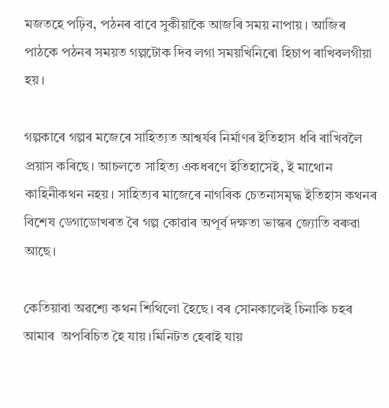মজতহে পঢ়িব, পঠনৰ বাবে সুকীয়াকৈ আজৰি সময় নাপায়। আজিৰ পাঠকে পঠনৰ সময়ত গল্পটোক দিব লগা সময়খিনিৰো হিচাপ ৰাখিবলগীয়া হয়।

গল্পকাৰে গল্পৰ মজেৰে সাহিত্যত আশ্বৰ্যৰ নিৰ্মাণৰ ইতিহাস ধৰি ৰাখিবলৈ প্ৰয়াস কৰিছে। আচলতে সাহিত্য একধৰণে ইতিহাসেই, ই মাথোন কাহিনীকথন নহয়। সাহিত্যৰ মাজেৰে নাগৰিক চেতনাসমৃদ্ধ ইতিহাস কথনৰ বিশেষ ডেগাডোখৰত ৰৈ গল্প কোৱাৰ অপূৰ্ব দক্ষতা ভাস্কৰ জ্যোতি বৰুৱা আছে।

কেতিয়াবা অৱশ্যে কথন শিথিলো হৈছে। বৰ সোনকালেই চিনাকি চহৰ আমাৰ  অপৰিচিত হৈ যায়।মিনিটত হেৰাই যায়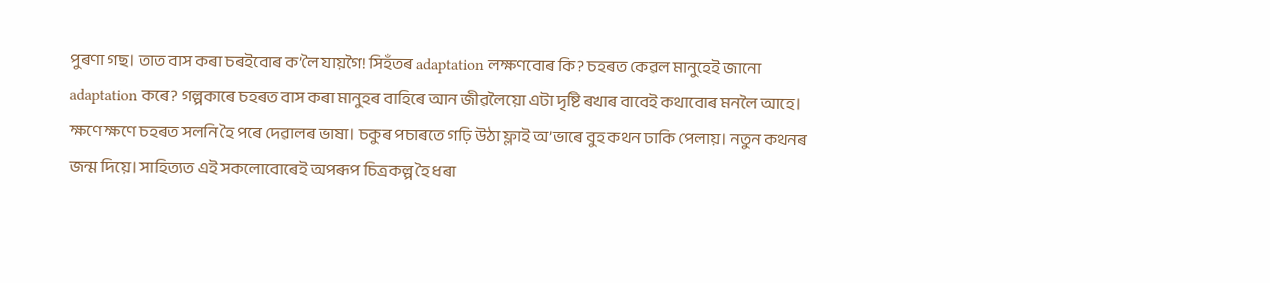পুৰণা গছ। তাত বাস কৰা চৰইবোৰ ক’লৈ যায়গৈ! সিহঁতৰ adaptation লক্ষণবোৰ কি? চহৰত কেৱল মানুহেই জানো adaptation কৰে? গল্পকাৰে চহৰত বাস কৰা মানুহৰ বাহিৰে আন জীৱলৈয়ো এটা দৃষ্টি ৰখাৰ বাবেই কথাবোৰ মনলৈ আহে।  ক্ষণে ক্ষণে চহৰত সলনি হৈ পৰে দেৱালৰ ভাষা। চকুৰ পচাৰতে গঢ়ি উঠা ফ্লাই অ’ভাৰে বুহ কথন ঢাকি পেলায়। নতুন কথনৰ জন্ম দিয়ে। সাহিত্যত এই সকলোবোৰেই অপৰূপ চিত্ৰকল্প হৈ ধৰা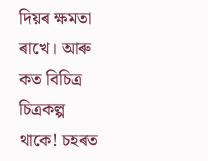দিয়ৰ ক্ষমতা ৰাখে। আৰু কত বিচিত্ৰ চিত্ৰকল্প থাকে! চহৰত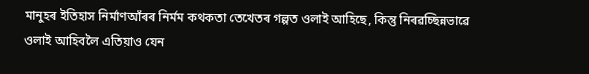মানুহৰ ইতিহাস নির্মাণআঁৰৰ নিৰ্মম কথকতা তেখেতৰ গল্পত ওলাই আহিছে, কিন্তু নিৰৱচ্ছিন্নভাৱে ওলাই আহিবলৈ এতিয়াও যেন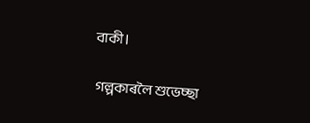বাকী।

 গল্পকাৰলৈ শুভেচ্ছা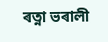ৰত্না ভৰালী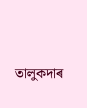তালুকদাৰ